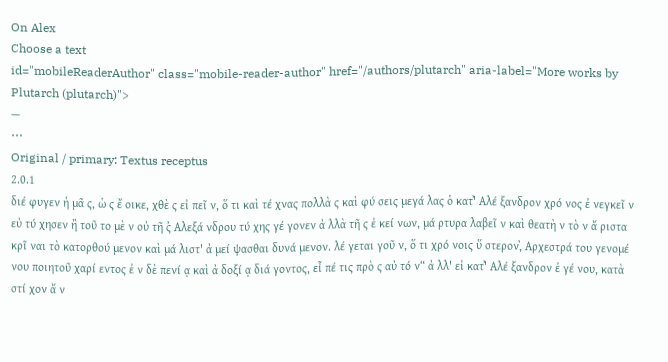On Alex
Choose a text
id="mobileReaderAuthor" class="mobile-reader-author" href="/authors/plutarch" aria-label="More works by Plutarch (plutarch)">
—
⋯
Original / primary: Textus receptus
2.0.1
διέ φυγεν ἡ μᾶ ς, ὡ ς ἔ οικε, χθὲ ς εἰ πεῖ ν, ὅ τι καὶ τέ χνας πολλὰ ς καὶ φύ σεις μεγά λας ὁ κατ'̓ Αλέ ξανδρον χρό νος ἐ νεγκεῖ ν εὐ τύ χησεν ἢ τοῦ το μὲ ν οὐ τῆ ς̓ Αλεξά νδρου τύ χης γέ γονεν ἀ λλὰ τῆ ς ἐ κεί νων, μά ρτυρα λαβεῖ ν καὶ θεατὴ ν τὸ ν ἄ ριστα κρῖ ναι τὸ κατορθού μενον καὶ μά λιστ' ἀ μεί ψασθαι δυνά μενον. λέ γεται γοῦ ν, ὅ τι χρό νοις ὕ στερον,̓ Αρχεστρά του γενομέ νου ποιητοῦ χαρί εντος ἐ ν δὲ πενί ᾳ καὶ ἀ δοξί ᾳ διά γοντος, εἶ πέ τις πρὸ ς αὐ τό ν“ ἀ λλ' εἰ κατ'̓ Αλέ ξανδρον ἐ γέ νου, κατὰ στί χον ἄ ν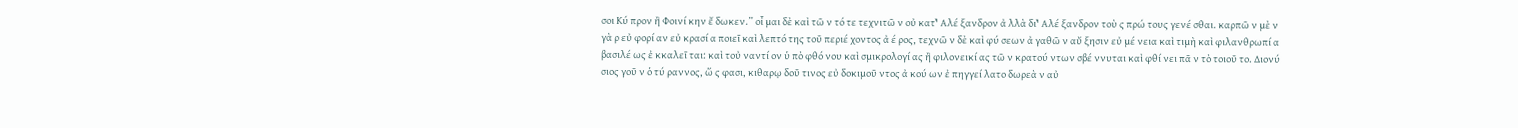σοι Κύ προν ἢ Φοινί κην ἔ δωκεν.” οἶ μαι δὲ καὶ τῶ ν τό τε τεχνιτῶ ν οὐ κατ'̓ Αλέ ξανδρον ἀ λλὰ δι'̓ Αλέ ξανδρον τοὺ ς πρώ τους γενέ σθαι. καρπῶ ν μὲ ν γὰ ρ εὐ φορί αν εὐ κρασί α ποιεῖ καὶ λεπτό της τοῦ περιέ χοντος ἀ έ ρος, τεχνῶ ν δὲ καὶ φύ σεων ἀ γαθῶ ν αὔ ξησιν εὐ μέ νεια καὶ τιμὴ καὶ φιλανθρωπί α βασιλέ ως ἐ κκαλεῖ ται: καὶ τοὐ ναντί ον ὑ πὸ φθό νου καὶ σμικρολογί ας ἢ φιλονεικί ας τῶ ν κρατού ντων σβέ ννυται καὶ φθί νει πᾶ ν τὸ τοιοῦ το. Διονύ σιος γοῦ ν ὁ τύ ραννος, ὥ ς φασι, κιθαρῳ δοῦ τινος εὐ δοκιμοῦ ντος ἀ κού ων ἐ πηγγεί λατο δωρεὰ ν αὐ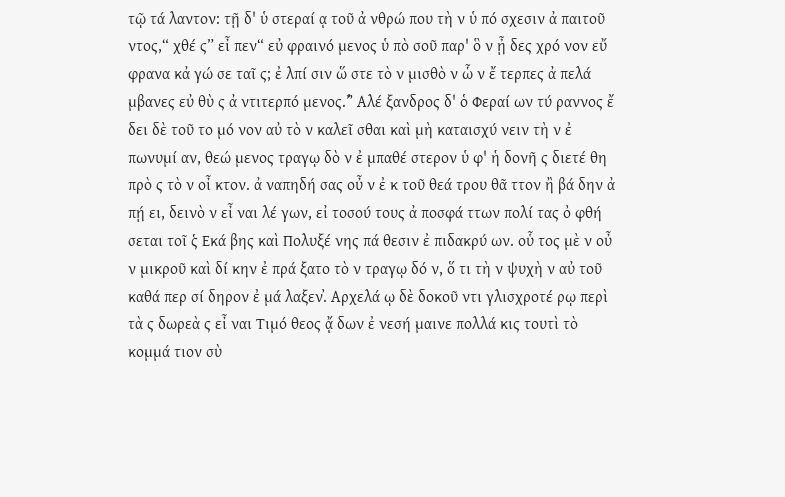τῷ τά λαντον: τῇ δ' ὑ στεραί ᾳ τοῦ ἀ νθρώ που τὴ ν ὑ πό σχεσιν ἀ παιτοῦ ντος,“ χθέ ς” εἶ πεν“ εὐ φραινό μενος ὑ πὸ σοῦ παρ' ὃ ν ᾖ δες χρό νον εὔ φρανα κἀ γώ σε ταῖ ς; ἐ λπί σιν ὥ στε τὸ ν μισθὸ ν ὧ ν ἔ τερπες ἀ πελά μβανες εὐ θὺ ς ἀ ντιτερπό μενος.”̓ Αλέ ξανδρος δ' ὁ Φεραί ων τύ ραννος ἔ δει δὲ τοῦ το μό νον αὐ τὸ ν καλεῖ σθαι καὶ μὴ καταισχύ νειν τὴ ν ἐ πωνυμί αν, θεώ μενος τραγῳ δὸ ν ἐ μπαθέ στερον ὑ φ' ἡ δονῆ ς διετέ θη πρὸ ς τὸ ν οἶ κτον. ἀ ναπηδή σας οὖ ν ἐ κ τοῦ θεά τρου θᾶ ττον ἢ βά δην ἀ πῄ ει, δεινὸ ν εἶ ναι λέ γων, εἰ τοσού τους ἀ ποσφά ττων πολί τας ὀ φθή σεται τοῖ ς̔ Εκά βης καὶ Πολυξέ νης πά θεσιν ἐ πιδακρύ ων. οὗ τος μὲ ν οὖ ν μικροῦ καὶ δί κην ἐ πρά ξατο τὸ ν τραγῳ δό ν, ὅ τι τὴ ν ψυχὴ ν αὐ τοῦ καθά περ σί δηρον ἐ μά λαξεν.̓ Αρχελά ῳ δὲ δοκοῦ ντι γλισχροτέ ρῳ περὶ τὰ ς δωρεὰ ς εἶ ναι Τιμό θεος ᾄ δων ἐ νεσή μαινε πολλά κις τουτὶ τὸ κομμά τιον σὺ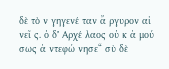δὲ τὸ ν γηγενέ ταν ἄ ργυρον αἰ νεῖ ς. ὁ δ'̓ Αρχέ λαος οὐ κ ἀ μού σως ἀ ντεφώ νησε“ σὺ δὲ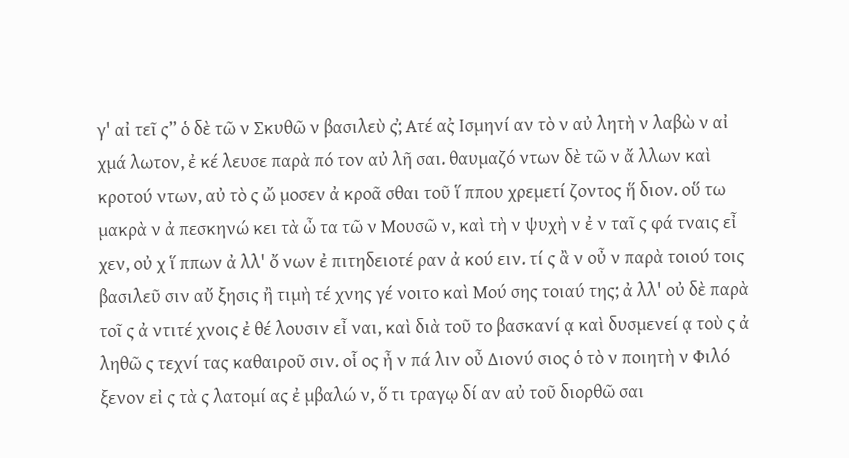γ' αἰ τεῖ ς” ὁ δὲ τῶ ν Σκυθῶ ν βασιλεὺ ς;̓ Ατέ ας̓ Ισμηνί αν τὸ ν αὐ λητὴ ν λαβὼ ν αἰ χμά λωτον, ἐ κέ λευσε παρὰ πό τον αὐ λῆ σαι. θαυμαζό ντων δὲ τῶ ν ἄ λλων καὶ κροτού ντων, αὐ τὸ ς ὤ μοσεν ἀ κροᾶ σθαι τοῦ ἵ ππου χρεμετί ζοντος ἥ διον. οὕ τω μακρὰ ν ἀ πεσκηνώ κει τὰ ὦ τα τῶ ν Μουσῶ ν, καὶ τὴ ν ψυχὴ ν ἐ ν ταῖ ς φά τναις εἶ χεν, οὐ χ ἵ ππων ἀ λλ' ὄ νων ἐ πιτηδειοτέ ραν ἀ κού ειν. τί ς ἂ ν οὖ ν παρὰ τοιού τοις βασιλεῦ σιν αὔ ξησις ἢ τιμὴ τέ χνης γέ νοιτο καὶ Μού σης τοιαύ της; ἀ λλ' οὐ δὲ παρὰ τοῖ ς ἀ ντιτέ χνοις ἐ θέ λουσιν εἶ ναι, καὶ διὰ τοῦ το βασκανί ᾳ καὶ δυσμενεί ᾳ τοὺ ς ἀ ληθῶ ς τεχνί τας καθαιροῦ σιν. οἷ ος ἦ ν πά λιν οὖ Διονύ σιος ὁ τὸ ν ποιητὴ ν Φιλό ξενον εἰ ς τὰ ς λατομί ας ἐ μβαλώ ν, ὅ τι τραγῳ δί αν αὐ τοῦ διορθῶ σαι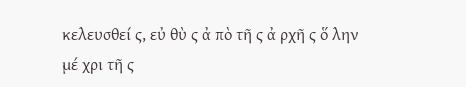κελευσθεί ς, εὐ θὺ ς ἀ πὸ τῆ ς ἀ ρχῆ ς ὅ λην μέ χρι τῆ ς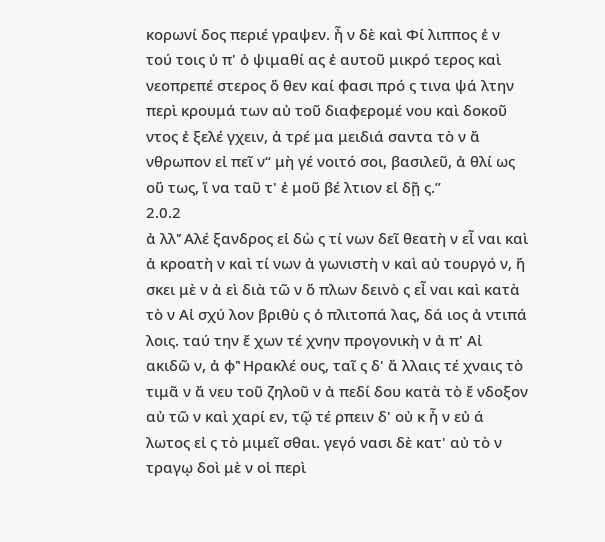κορωνί δος περιέ γραψεν. ἦ ν δὲ καὶ Φί λιππος ἐ ν τού τοις ὐ π' ὀ ψιμαθί ας ἐ αυτοῦ μικρό τερος καὶ νεοπρεπέ στερος ὅ θεν καί φασι πρό ς τινα ψά λτην περὶ κρουμά των αὐ τοῦ διαφερομέ νου καὶ δοκοῦ ντος ἐ ξελέ γχειν, ἀ τρέ μα μειδιά σαντα τὸ ν ἄ νθρωπον εἰ πεῖ ν“ μὴ γέ νοιτό σοι, βασιλεῦ, ἀ θλί ως οὕ τως, ἵ να ταῦ τ' ἐ μοῦ βέ λτιον εἰ δῇ ς.”
2.0.2
ἀ λλ'̓ Αλέ ξανδρος εἰ δὼ ς τί νων δεῖ θεατὴ ν εἶ ναι καὶ ἀ κροατὴ ν καὶ τί νων ἀ γωνιστὴ ν καὶ αὐ τουργό ν, ἤ σκει μὲ ν ἀ εὶ διὰ τῶ ν ὅ πλων δεινὸ ς εἶ ναι καὶ κατὰ τὸ ν Αἰ σχύ λον βριθὺ ς ὁ πλιτοπά λας, δά ιος ἀ ντιπά λοις. ταύ την ἔ χων τέ χνην προγονικὴ ν ἀ π' Αἰ ακιδῶ ν, ἀ φ'̔ Ηρακλέ ους, ταῖ ς δ' ἄ λλαις τέ χναις τὸ τιμᾶ ν ἄ νευ τοῦ ζηλοῦ ν ἀ πεδί δου κατὰ τὸ ἔ νδοξον αὐ τῶ ν καὶ χαρί εν, τῷ τέ ρπειν δ' οὐ κ ἦ ν εὐ ά λωτος εἰ ς τὸ μιμεῖ σθαι. γεγό νασι δὲ κατ' αὐ τὸ ν τραγῳ δοὶ μὲ ν οἱ περὶ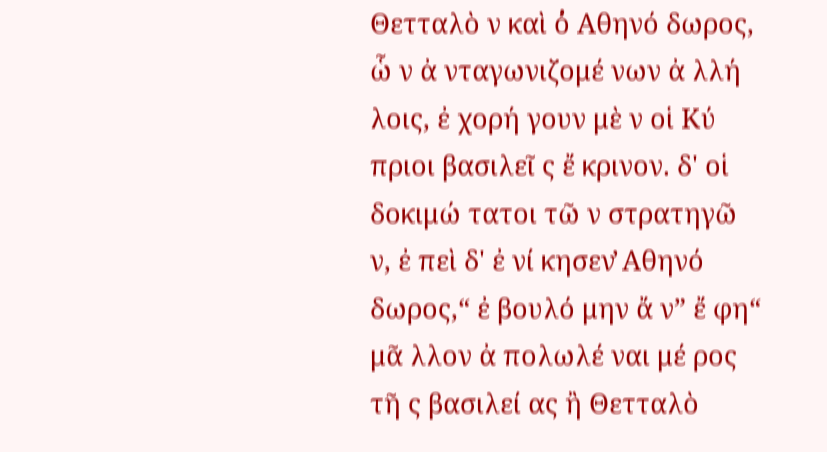Θετταλὸ ν καὶ ὁ̓ Αθηνό δωρος, ὧ ν ἀ νταγωνιζομέ νων ἀ λλή λοις, ἐ χορή γουν μὲ ν οἱ Κύ πριοι βασιλεῖ ς ἔ κρινον. δ' οἱ δοκιμώ τατοι τῶ ν στρατηγῶ ν, ἐ πεὶ δ' ἐ νί κησεν̓ Αθηνό δωρος,“ ἐ βουλό μην ἄ ν” ἔ φη“ μᾶ λλον ἀ πολωλέ ναι μέ ρος τῆ ς βασιλεί ας ἢ Θετταλὸ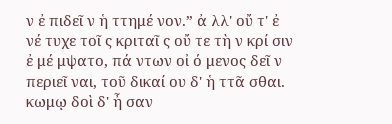ν ἐ πιδεῖ ν ἡ ττημέ νον.” ἀ λλ' οὔ τ' ἐ νέ τυχε τοῖ ς κριταῖ ς οὔ τε τὴ ν κρί σιν ἐ μέ μψατο, πά ντων οἰ ό μενος δεῖ ν περιεῖ ναι, τοῦ δικαί ου δ' ἡ ττᾶ σθαι. κωμῳ δοὶ δ' ἦ σαν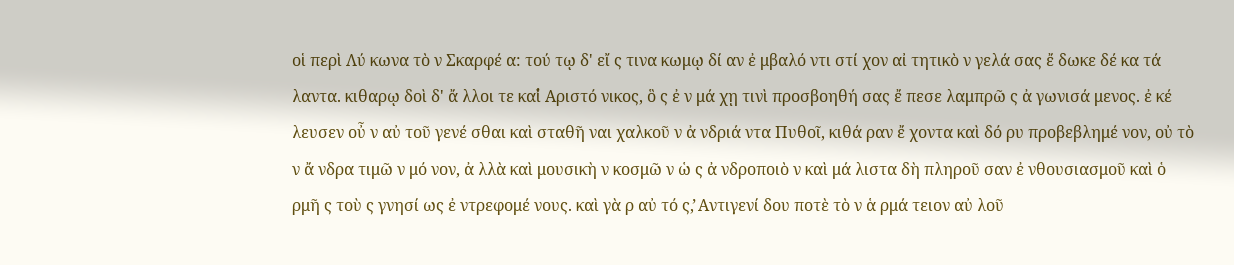οἱ περὶ Λύ κωνα τὸ ν Σκαρφέ α: τού τῳ δ' εἴ ς τινα κωμῳ δί αν ἐ μβαλό ντι στί χον αἰ τητικὸ ν γελά σας ἔ δωκε δέ κα τά λαντα. κιθαρῳ δοὶ δ' ἄ λλοι τε καὶ̓ Αριστό νικος, ὃ ς ἐ ν μά χῃ τινὶ προσβοηθή σας ἔ πεσε λαμπρῶ ς ἀ γωνισά μενος. ἐ κέ λευσεν οὖ ν αὐ τοῦ γενέ σθαι καὶ σταθῆ ναι χαλκοῦ ν ἀ νδριά ντα Πυθοῖ, κιθά ραν ἔ χοντα καὶ δό ρυ προβεβλημέ νον, οὐ τὸ ν ἄ νδρα τιμῶ ν μό νον, ἀ λλὰ καὶ μουσικὴ ν κοσμῶ ν ὡ ς ἀ νδροποιὸ ν καὶ μά λιστα δὴ πληροῦ σαν ἐ νθουσιασμοῦ καὶ ὁ ρμῆ ς τοὺ ς γνησί ως ἐ ντρεφομέ νους. καὶ γὰ ρ αὐ τό ς,̓ Αντιγενί δου ποτὲ τὸ ν ἁ ρμά τειον αὐ λοῦ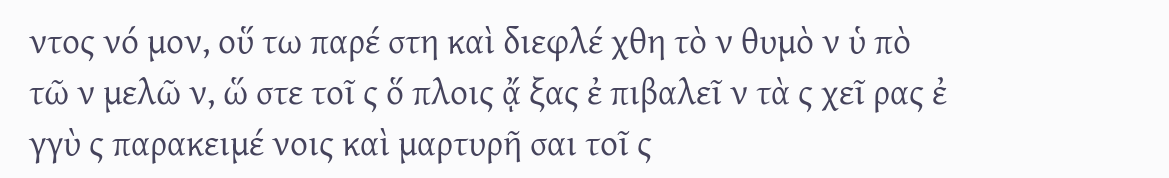ντος νό μον, οὕ τω παρέ στη καὶ διεφλέ χθη τὸ ν θυμὸ ν ὑ πὸ τῶ ν μελῶ ν, ὥ στε τοῖ ς ὅ πλοις ᾄ ξας ἐ πιβαλεῖ ν τὰ ς χεῖ ρας ἐ γγὺ ς παρακειμέ νοις καὶ μαρτυρῆ σαι τοῖ ς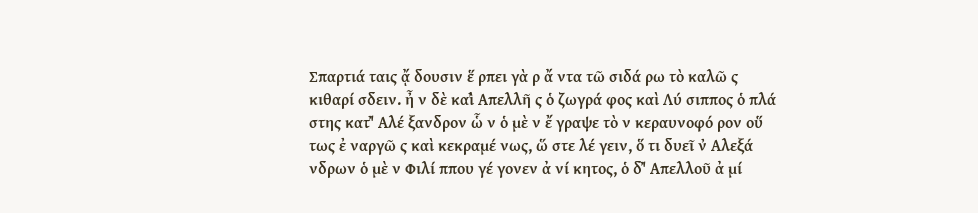Σπαρτιά ταις ᾄ δουσιν ἕ ρπει γὰ ρ ἄ ντα τῶ σιδά ρω τὸ καλῶ ς κιθαρί σδειν. ἦ ν δὲ καὶ̓ Απελλῆ ς ὁ ζωγρά φος καὶ Λύ σιππος ὁ πλά στης κατ'̓ Αλέ ξανδρον ὧ ν ὁ μὲ ν ἔ γραψε τὸ ν κεραυνοφό ρον οὕ τως ἐ ναργῶ ς καὶ κεκραμέ νως, ὥ στε λέ γειν, ὅ τι δυεῖ ν̓ Αλεξά νδρων ὁ μὲ ν Φιλί ππου γέ γονεν ἀ νί κητος, ὁ δ'̓ Απελλοῦ ἀ μί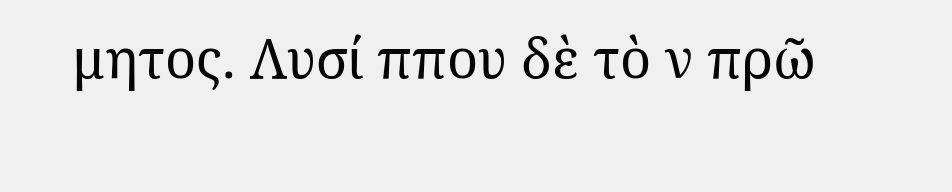μητος. Λυσί ππου δὲ τὸ ν πρῶ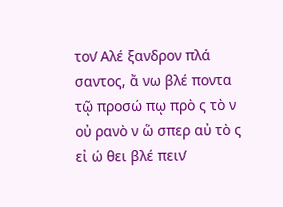τον̓ Αλέ ξανδρον πλά σαντος, ἄ νω βλέ ποντα τῷ προσώ πῳ πρὸ ς τὸ ν οὐ ρανὸ ν ὥ σπερ αὐ τὸ ς εἰ ώ θει βλέ πειν̓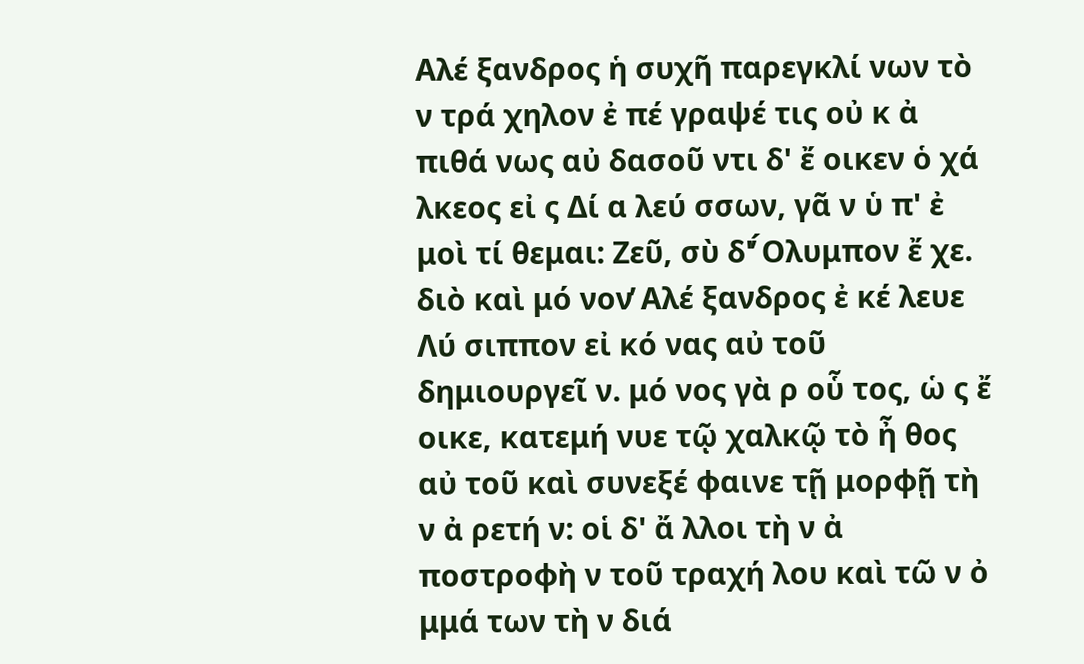Αλέ ξανδρος ἡ συχῆ παρεγκλί νων τὸ ν τρά χηλον ἐ πέ γραψέ τις οὐ κ ἀ πιθά νως αὐ δασοῦ ντι δ' ἔ οικεν ὁ χά λκεος εἰ ς Δί α λεύ σσων, γᾶ ν ὑ π' ἐ μοὶ τί θεμαι: Ζεῦ, σὺ δ'̓́ Ολυμπον ἔ χε. διὸ καὶ μό νον̓ Αλέ ξανδρος ἐ κέ λευε Λύ σιππον εἰ κό νας αὐ τοῦ δημιουργεῖ ν. μό νος γὰ ρ οὗ τος, ὡ ς ἔ οικε, κατεμή νυε τῷ χαλκῷ τὸ ἦ θος αὐ τοῦ καὶ συνεξέ φαινε τῇ μορφῇ τὴ ν ἀ ρετή ν: οἱ δ' ἄ λλοι τὴ ν ἀ ποστροφὴ ν τοῦ τραχή λου καὶ τῶ ν ὀ μμά των τὴ ν διά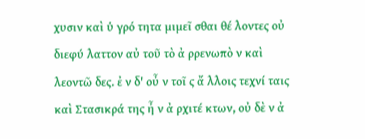χυσιν καὶ ὑ γρό τητα μιμεῖ σθαι θέ λοντες οὐ διεφύ λαττον αὐ τοῦ τὸ ἀ ρρενωπὸ ν καὶ λεοντῶ δες. ἐ ν δ' οὖ ν τοῖ ς ἄ λλοις τεχνί ταις καὶ Στασικρά της ἦ ν ἀ ρχιτέ κτων, οὐ δὲ ν ἀ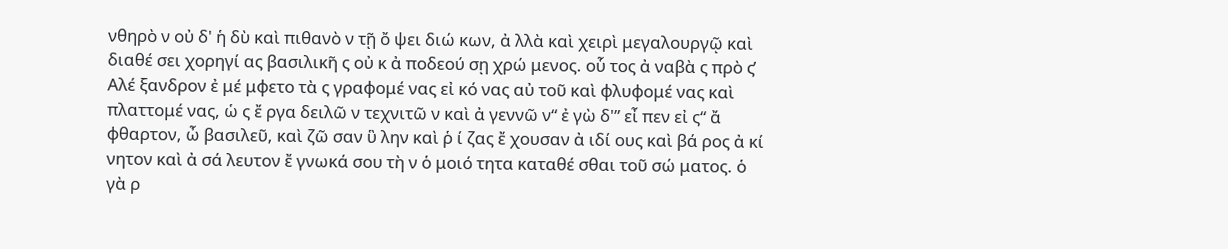νθηρὸ ν οὐ δ' ἡ δὺ καὶ πιθανὸ ν τῇ ὄ ψει διώ κων, ἀ λλὰ καὶ χειρὶ μεγαλουργῷ καὶ διαθέ σει χορηγί ας βασιλικῆ ς οὐ κ ἀ ποδεού σῃ χρώ μενος. οὗ τος ἀ ναβὰ ς πρὸ ς̓ Αλέ ξανδρον ἐ μέ μφετο τὰ ς γραφομέ νας εἰ κό νας αὐ τοῦ καὶ φλυφομέ νας καὶ πλαττομέ νας, ὡ ς ἔ ργα δειλῶ ν τεχνιτῶ ν καὶ ἀ γεννῶ ν“ ἐ γὼ δ'” εἶ πεν εἰ ς“ ἄ φθαρτον, ὦ βασιλεῦ, καὶ ζῶ σαν ὓ λην καὶ ῥ ί ζας ἔ χουσαν ἀ ιδί ους καὶ βά ρος ἀ κί νητον καὶ ἀ σά λευτον ἔ γνωκά σου τὴ ν ὁ μοιό τητα καταθέ σθαι τοῦ σώ ματος. ὁ γὰ ρ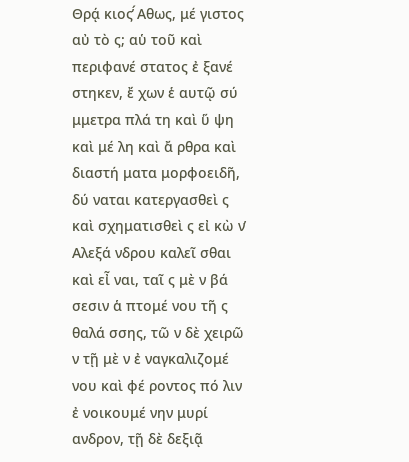Θρᾴ κιος̓́ Αθως, μέ γιστος αὐ τὸ ς; αὑ τοῦ καὶ περιφανέ στατος ἐ ξανέ στηκεν, ἔ χων ἑ αυτῷ σύ μμετρα πλά τη καὶ ὕ ψη καὶ μέ λη καὶ ἄ ρθρα καὶ διαστή ματα μορφοειδῆ, δύ ναται κατεργασθεὶ ς καὶ σχηματισθεὶ ς εἰ κὼ ν̓ Αλεξά νδρου καλεῖ σθαι καὶ εἶ ναι, ταῖ ς μὲ ν βά σεσιν ἁ πτομέ νου τῆ ς θαλά σσης, τῶ ν δὲ χειρῶ ν τῇ μὲ ν ἐ ναγκαλιζομέ νου καὶ φέ ροντος πό λιν ἐ νοικουμέ νην μυρί ανδρον, τῇ δὲ δεξιᾷ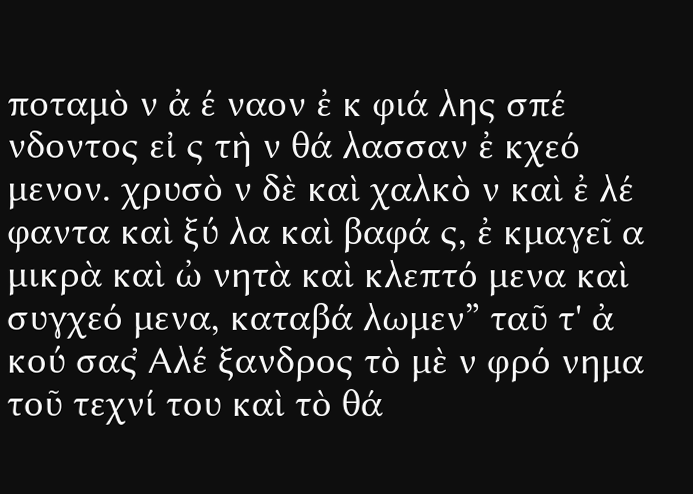ποταμὸ ν ἀ έ ναον ἐ κ φιά λης σπέ νδοντος εἰ ς τὴ ν θά λασσαν ἐ κχεό μενον. χρυσὸ ν δὲ καὶ χαλκὸ ν καὶ ἐ λέ φαντα καὶ ξύ λα καὶ βαφά ς, ἐ κμαγεῖ α μικρὰ καὶ ὠ νητὰ καὶ κλεπτό μενα καὶ συγχεό μενα, καταβά λωμεν” ταῦ τ' ἀ κού σας̓ Αλέ ξανδρος τὸ μὲ ν φρό νημα τοῦ τεχνί του καὶ τὸ θά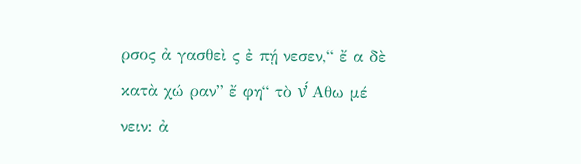ρσος ἀ γασθεὶ ς ἐ πῄ νεσεν,“ ἔ α δὲ κατὰ χώ ραν” ἔ φη“ τὸ ν̓́ Αθω μέ νειν: ἀ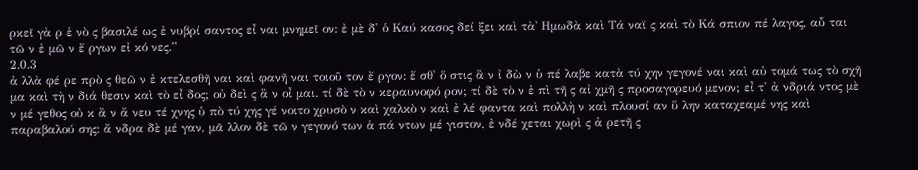ρκεῖ γὰ ρ ἑ νὸ ς βασιλέ ως ἐ νυβρί σαντος εἶ ναι μνημεῖ ον: ἐ μὲ δ' ὁ Καύ κασος δεί ξει καὶ τὰ̓ Ημωδὰ καὶ Τά ναϊ ς καὶ τὸ Κά σπιον πέ λαγος, αὗ ται τῶ ν ἐ μῶ ν ἔ ργων εἰ κό νες.”
2.0.3
ἀ λλὰ φέ ρε πρὸ ς θεῶ ν ἐ κτελεσθῆ ναι καὶ φανῆ ναι τοιοῦ τον ἔ ργον: ἔ σθ' ὅ στις ἂ ν ἰ δὼ ν ὑ πέ λαβε κατὰ τύ χην γεγονέ ναι καὶ αὐ τομά τως τὸ σχῆ μα καὶ τὴ ν διά θεσιν καὶ τὸ εἶ δος; οὐ δεὶ ς ἂ ν οἶ μαι. τί δὲ τὸ ν κεραυνοφό ρον; τί δὲ τὸ ν ἐ πὶ τῆ ς αἰ χμῆ ς προσαγορευό μενον; εἶ τ' ἀ νδριά ντος μὲ ν μέ γεθος οὐ κ ἂ ν ἄ νευ τέ χνης ὑ πὸ τύ χης γέ νοιτο χρυσὸ ν καὶ χαλκὸ ν καὶ ἐ λέ φαντα καὶ πολλὴ ν καὶ πλουσί αν ὕ λην καταχεαμέ νης καὶ παραβαλού σης: ἄ νδρα δὲ μέ γαν, μᾶ λλον δὲ τῶ ν γεγονό των ἁ πά ντων μέ γιστον, ἐ νδέ χεται χωρὶ ς ἀ ρετῆ ς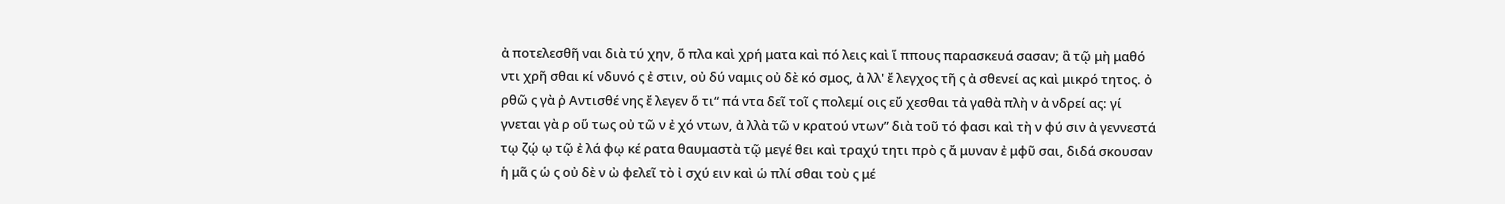ἀ ποτελεσθῆ ναι διὰ τύ χην, ὅ πλα καὶ χρή ματα καὶ πό λεις καὶ ἵ ππους παρασκευά σασαν; ἃ τῷ μὴ μαθό ντι χρῆ σθαι κί νδυνό ς ἐ στιν, οὐ δύ ναμις οὐ δὲ κό σμος, ἀ λλ' ἔ λεγχος τῆ ς ἀ σθενεί ας καὶ μικρό τητος. ὀ ρθῶ ς γὰ ῤ Αντισθέ νης ἔ λεγεν ὅ τι“ πά ντα δεῖ τοῖ ς πολεμί οις εὔ χεσθαι τἀ γαθὰ πλὴ ν ἀ νδρεί ας: γί γνεται γὰ ρ οὕ τως οὐ τῶ ν ἐ χό ντων, ἀ λλὰ τῶ ν κρατού ντων” διὰ τοῦ τό φασι καὶ τὴ ν φύ σιν ἀ γεννεστά τῳ ζῴ ῳ τῷ ἐ λά φῳ κέ ρατα θαυμαστὰ τῷ μεγέ θει καὶ τραχύ τητι πρὸ ς ἄ μυναν ἐ μφῦ σαι, διδά σκουσαν ἡ μᾶ ς ὡ ς οὐ δὲ ν ὠ φελεῖ τὸ ἰ σχύ ειν καὶ ὡ πλί σθαι τοὺ ς μέ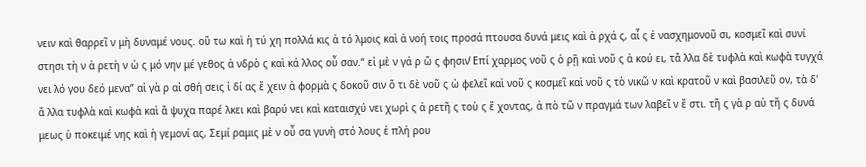νειν καὶ θαρρεῖ ν μὴ δυναμέ νους. οὕ τω καὶ ἡ τύ χη πολλά κις ἀ τό λμοις καὶ ἀ νοή τοις προσά πτουσα δυνά μεις καὶ ἀ ρχά ς, αἷ ς ἐ νασχημονοῦ σι, κοσμεῖ καὶ συνί στησι τὴ ν ἀ ρετὴ ν ὡ ς μό νην μέ γεθος ἀ νδρὸ ς καὶ κά λλος οὖ σαν.“ εἰ μὲ ν γά ρ ὥ ς φησιν̓ Επί χαρμος νοῦ ς ὁ ρῇ καὶ νοῦ ς ἀ κού ει, τἄ λλα δὲ τυφλὰ καὶ κωφὰ τυγχά νει λό γου δεό μενα” αἱ γὰ ρ αἰ σθή σεις ἰ δί ας ἔ χειν ἀ φορμὰ ς δοκοῦ σιν ὅ τι δὲ νοῦ ς ὠ φελεῖ καὶ νοῦ ς κοσμεῖ καὶ νοῦ ς τὸ νικῶ ν καὶ κρατοῦ ν καὶ βασιλεῦ ον, τὰ δ' ἄ λλα τυφλὰ καὶ κωφὰ καὶ ἄ ψυχα παρέ λκει καὶ βαρύ νει καὶ καταισχύ νει χωρὶ ς ἀ ρετῆ ς τοὺ ς ἔ χοντας, ἀ πὸ τῶ ν πραγμά των λαβεῖ ν ἔ στι. τῆ ς γὰ ρ αὐ τῆ ς δυνά μεως ὑ ποκειμέ νης καὶ ἡ γεμονί ας, Σεμί ραμις μὲ ν οὖ σα γυνὴ στό λους ἐ πλή ρου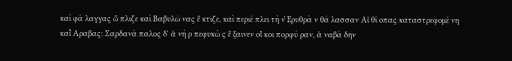καὶ φά λαγγας ὥ πλιζε καὶ Βαβυλῶ νας ἔ κτιζε, καὶ περιέ πλει τὴ ν̓ Ερυθρὰ ν θά λασσαν Αἰ θί οπας καταστρεφομέ νη καὶ̓́ Αραβας: Σαρδανά παλος δ' ἀ νὴ ρ πεφυκὼ ς ἔ ξαινεν οἴ κοι πορφύ ραν, ἀ ναβά δην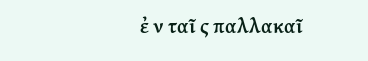ἐ ν ταῖ ς παλλακαῖ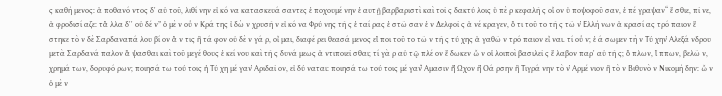ς καθή μενος: ἀ ποθανό ντος δ' αὐ τοῦ, λιθί νην εἰ κό να κατασκευά σαντες ἐ ποχουμέ νην ἑ αυτῇ βαρβαριστὶ καὶ τοῖ ς δακτύ λοις ὑ πὲ ρ κεφαλῆ ς οἷ ον ὑ ποψοφοῦ σαν, ἐ πέ γραψαν“ ἔ σθιε, πῖ νε, ἀ φροδισί αζε: τἄ λλα δ'' οὐ δέ ν” ὁ μὲ ν οὖ ν Κρά της ἰ δὼ ν χρυσῆ ν εἰ κό να Φρύ νης τῆ ς ἑ ταί ρας ἑ στῶ σαν ἐ ν Δελφοῖ ς ἀ νέ κραγεν, ὅ τι τοῦ το τῆ ς τῶ ν̔ Ελλή νων ἀ κρασί ας τρό παιον ἕ στηκε τὸ ν δὲ Σαρδαναπά λου βί ον ἄ ν τις ἢ τά φον οὐ δὲ ν γά ρ, οἶ μαι, διαφέ ρει θεασά μενος εἴ ποι τοῦ το τῶ ν τῆ ς τύ χης ἀ γαθῶ ν τρό παιον εἶ ναι. τί οὖ ν; ἐ ά σωμεν τὴ ν Τύ χην̓ Αλεξά νδρου μετὰ Σαρδανά παλον ἅ ψασθαι καὶ τοῦ μεγέ θους ἐ κεί νου καὶ τῆ ς δυνά μεως ἀ ντιποιεῖ σθαι; τί γὰ ρ αὐ τῷ πλέ ον ἔ δωκεν ὧ ν οἱ λοιποὶ βασιλεῖ ς ἔ λαβον παρ' αὐ τῆ ς; ὅ πλων, ἵ ππων, βελῶ ν, χρημά των, δορυφό ρων; ποιησά τω τού τοις ἡ Τύ χη μέ γαν̓ Αριδαῖ ον, εἰ δύ ναται: ποιησά τω τού τοις μέ γαν̓́ Αμασιν ἢ̓͂ Ωχον ἢ̓ Οά ρσην ἢ Τιγρά νην τὸ ν̓ Αρμέ νιον ἢ τὸ ν Βιθυνὸ ν Νικομή δην: ὧ ν ὁ μὲ ν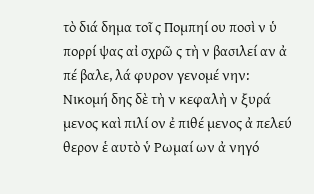τὸ διά δημα τοῖ ς Πομπηί ου ποσὶ ν ὑ πορρί ψας αἰ σχρῶ ς τὴ ν βασιλεί αν ἀ πέ βαλε, λά φυρον γενομέ νην: Νικομή δης δὲ τὴ ν κεφαλὴ ν ξυρά μενος καὶ πιλί ον ἐ πιθέ μενος ἀ πελεύ θερον ἑ αυτὸ ν̔ Ρωμαί ων ἀ νηγό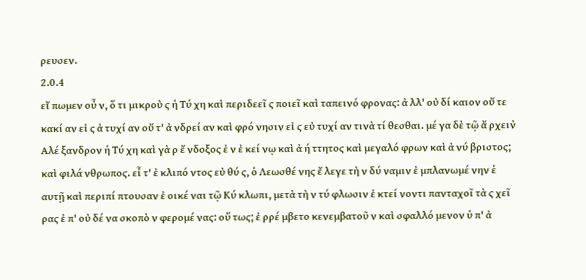ρευσεν.
2.0.4
εἴ πωμεν οὖ ν, ὅ τι μικροὺ ς ἡ Τύ χη καὶ περιδεεῖ ς ποιεῖ καὶ ταπεινό φρονας: ἀ λλ' οὐ δί καιον οὔ τε κακί αν εἰ ς ἀ τυχί αν οὔ τ' ἀ νδρεί αν καὶ φρό νησιν εἰ ς εὐ τυχί αν τινὰ τί θεσθαι. μέ γα δὲ τῷ ἄ ρχειν̓ Αλέ ξανδρον ἡ Τύ χη καὶ γὰ ρ ἔ νδοξος ἐ ν ἐ κεί νῳ καὶ ἀ ή ττητος καὶ μεγαλό φρων καὶ ἀ νύ βριστος; καὶ φιλά νθρωπος. εἶ τ' ἐ κλιπό ντος εὐ θύ ς, ὁ Λεωσθέ νης ἔ λεγε τὴ ν δύ ναμιν ἐ μπλανωμέ νην ἑ αυτῇ καὶ περιπί πτουσαν ἐ οικέ ναι τῷ Κύ κλωπι, μετὰ τὴ ν τύ φλωσιν ἐ κτεί νοντι πανταχοῖ τὰ ς χεῖ ρας ἐ π' οὐ δέ να σκοπὸ ν φερομέ νας: οὕ τως; ἐ ρρέ μβετο κενεμβατοῦ ν καὶ σφαλλό μενον ὑ π' ἀ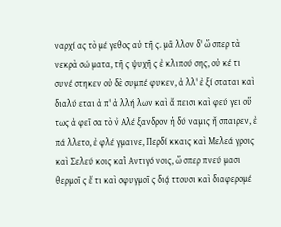ναρχί ας τὸ μέ γεθος αὐ τῆ ς. μᾶ λλον δ' ὥ σπερ τὰ νεκρὰ σώ ματα, τῆ ς ψυχῆ ς ἐ κλιπού σης, οὐ κέ τι συνέ στηκεν οὐ δὲ συμπέ φυκεν, ἀ λλ' ἐ ξί σταται καὶ διαλύ εται ἀ π' ἀ λλή λων καὶ ἄ πεισι καὶ φεύ γει οὕ τως ἀ φεῖ σα τὸ ν̓ Αλέ ξανδρον ἡ δύ ναμις ἤ σπαιρεν, ἐ πά λλετο, ἐ φλέ γμαινε, Περδί κκαις καὶ Μελεά γροις καὶ Σελεύ κοις καὶ̓ Αντιγό νοις, ὥ σπερ πνεύ μασι θερμοῖ ς ἔ τι καὶ σφυγμοῖ ς διᾴ ττουσι καὶ διαφερομέ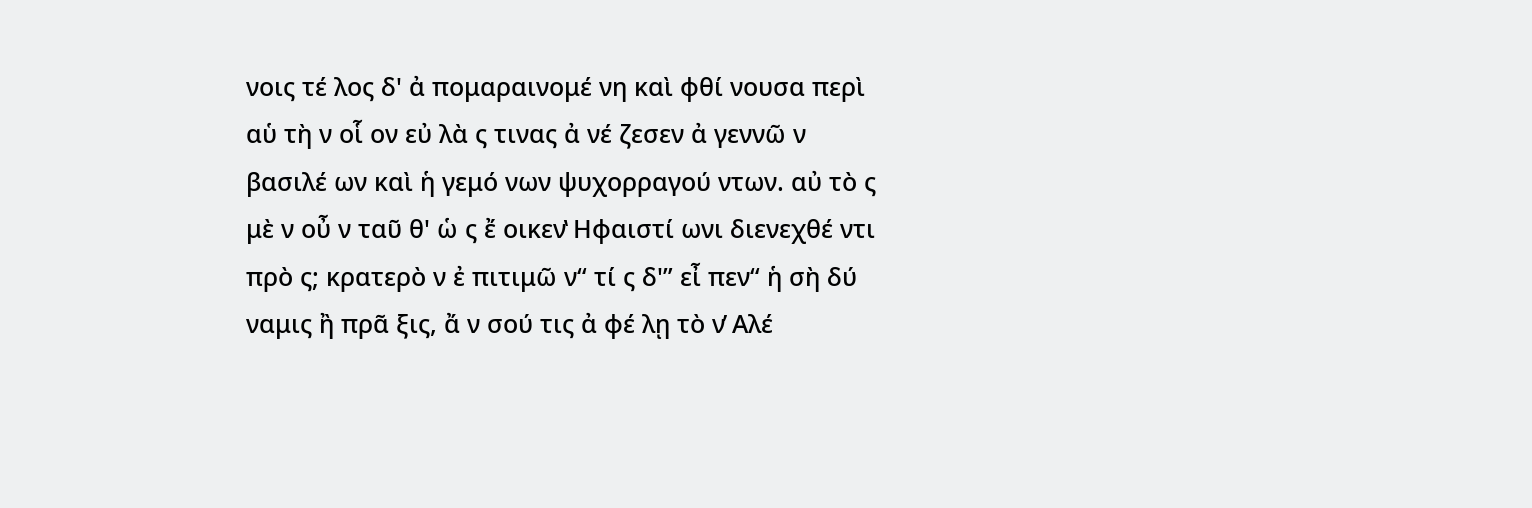νοις τέ λος δ' ἀ πομαραινομέ νη καὶ φθί νουσα περὶ αὑ τὴ ν οἷ ον εὐ λὰ ς τινας ἀ νέ ζεσεν ἀ γεννῶ ν βασιλέ ων καὶ ἡ γεμό νων ψυχορραγού ντων. αὐ τὸ ς μὲ ν οὖ ν ταῦ θ' ὡ ς ἔ οικεν̔ Ηφαιστί ωνι διενεχθέ ντι πρὸ ς; κρατερὸ ν ἐ πιτιμῶ ν“ τί ς δ'” εἶ πεν“ ἡ σὴ δύ ναμις ἢ πρᾶ ξις, ἄ ν σού τις ἀ φέ λῃ τὸ ν̓ Αλέ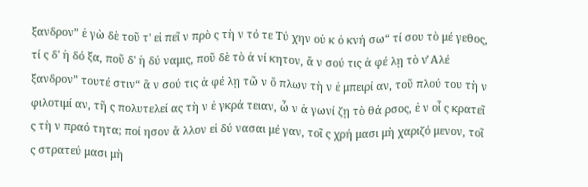ξανδρον” ἐ γὼ δὲ τοῦ τ' εἰ πεῖ ν πρὸ ς τὴ ν τό τε Τύ χην οὐ κ ὀ κνή σω“ τί σου τὸ μέ γεθος, τί ς δ' ἡ δό ξα, ποῦ δ' ἡ δύ ναμις, ποῦ δὲ τὸ ἀ νί κητον, ἄ ν σού τις ἀ φέ λῃ τὸ ν̓ Αλέ ξανδρον” τουτέ στιν“ ἂ ν σού τις ἀ φέ λῃ τῶ ν ὅ πλων τὴ ν ἐ μπειρί αν, τοῦ πλού του τὴ ν φιλοτιμί αν, τῆ ς πολυτελεί ας τὴ ν ἐ γκρά τειαν, ὧ ν ἀ γωνί ζῃ τὸ θά ρσος, ἐ ν οἷ ς κρατεῖ ς τὴ ν πραό τητα; ποί ησον ἄ λλον εἰ δύ νασαι μέ γαν, τοῖ ς χρή μασι μὴ χαριζό μενον, τοῖ ς στρατεύ μασι μὴ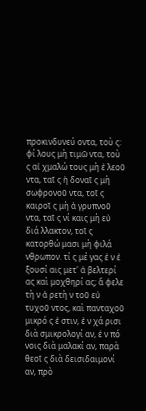προκινδυνεύ οντα, τοὺ ς: φί λους μὴ τιμῶ ντα, τοὺ ς αἰ χμαλώ τους μὴ ἐ λεοῦ ντα, ταῖ ς ἡ δοναῖ ς μὴ σωφρονοῦ ντα, τοῖ ς καιροῖ ς μὴ ἀ γρυπνοῦ ντα, ταῖ ς νί καις μὴ εὐ διά λλακτον, τοῖ ς κατορθώ μασι μὴ φιλά νθρωπον. τί ς μέ γας ἐ ν ἐ ξουσί αις μετ' ἀ βελτερί ας καὶ μοχθηρί ας; ἄ φελε τὴ ν ἀ ρετὴ ν τοῦ εὐ τυχοῦ ντος, καὶ πανταχοῦ μικρό ς ἐ στιν, ἐ ν χά ρισι διὰ σμικρολογί αν, ἐ ν πό νοις διὰ μαλακί αν, παρὰ θεοῖ ς διὰ δεισιδαιμονί αν, πρὸ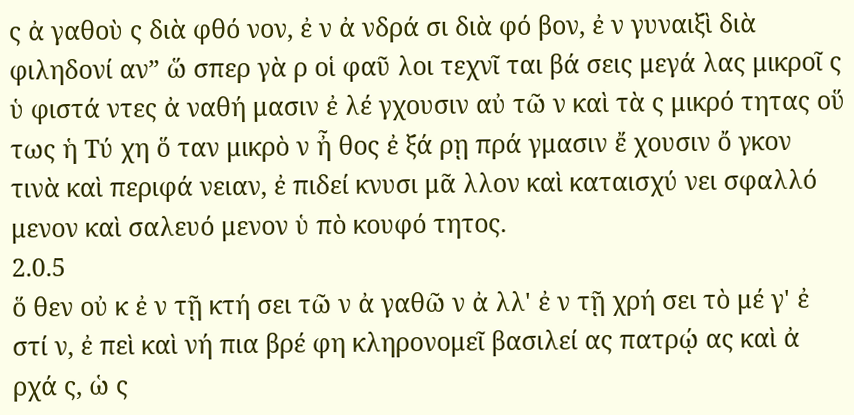ς ἀ γαθοὺ ς διὰ φθό νον, ἐ ν ἀ νδρά σι διὰ φό βον, ἐ ν γυναιξὶ διὰ φιληδονί αν” ὥ σπερ γὰ ρ οἱ φαῦ λοι τεχνῖ ται βά σεις μεγά λας μικροῖ ς ὑ φιστά ντες ἀ ναθή μασιν ἐ λέ γχουσιν αὐ τῶ ν καὶ τὰ ς μικρό τητας οὕ τως ἡ Τύ χη ὅ ταν μικρὸ ν ἦ θος ἐ ξά ρῃ πρά γμασιν ἔ χουσιν ὄ γκον τινὰ καὶ περιφά νειαν, ἐ πιδεί κνυσι μᾶ λλον καὶ καταισχύ νει σφαλλό μενον καὶ σαλευό μενον ὑ πὸ κουφό τητος.
2.0.5
ὅ θεν οὐ κ ἐ ν τῇ κτή σει τῶ ν ἀ γαθῶ ν ἀ λλ' ἐ ν τῇ χρή σει τὸ μέ γ' ἐ στί ν, ἐ πεὶ καὶ νή πια βρέ φη κληρονομεῖ βασιλεί ας πατρῴ ας καὶ ἀ ρχά ς, ὡ ς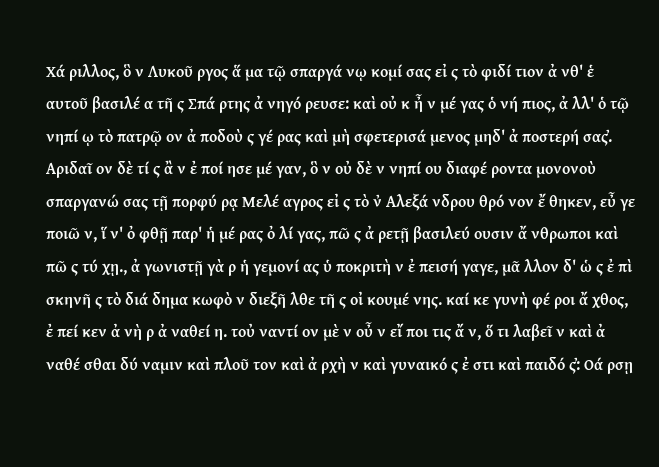Χά ριλλος, ὃ ν Λυκοῦ ργος ἅ μα τῷ σπαργά νῳ κομί σας εἰ ς τὸ φιδί τιον ἀ νθ' ἑ αυτοῦ βασιλέ α τῆ ς Σπά ρτης ἀ νηγό ρευσε: καὶ οὐ κ ἦ ν μέ γας ὁ νή πιος, ἀ λλ' ὁ τῷ νηπί ῳ τὸ πατρῷ ον ἀ ποδοὺ ς γέ ρας καὶ μὴ σφετερισά μενος μηδ' ἀ ποστερή σας.̓ Αριδαῖ ον δὲ τί ς ἂ ν ἐ ποί ησε μέ γαν, ὃ ν οὐ δὲ ν νηπί ου διαφέ ροντα μονονοὺ σπαργανώ σας τῇ πορφύ ρᾳ Μελέ αγρος εἰ ς τὸ ν̓ Αλεξά νδρου θρό νον ἔ θηκεν, εὖ γε ποιῶ ν, ἵ ν' ὀ φθῇ παρ' ἡ μέ ρας ὀ λί γας, πῶ ς ἀ ρετῇ βασιλεύ ουσιν ἄ νθρωποι καὶ πῶ ς τύ χῃ., ἀ γωνιστῇ γὰ ρ ἡ γεμονί ας ὑ ποκριτὴ ν ἐ πεισή γαγε, μᾶ λλον δ' ὡ ς ἐ πὶ σκηνῆ ς τὸ διά δημα κωφὸ ν διεξῆ λθε τῆ ς οἰ κουμέ νης. καί κε γυνὴ φέ ροι ἄ χθος, ἐ πεί κεν ἀ νὴ ρ ἀ ναθεί η. τοὐ ναντί ον μὲ ν οὖ ν εἴ ποι τις ἄ ν, ὅ τι λαβεῖ ν καὶ ἀ ναθέ σθαι δύ ναμιν καὶ πλοῦ τον καὶ ἀ ρχὴ ν καὶ γυναικό ς ἐ στι καὶ παιδό ς:̓ Οά ρσῃ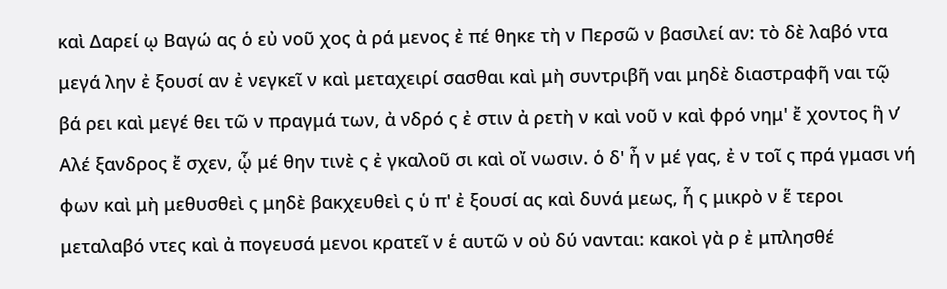καὶ Δαρεί ῳ Βαγώ ας ὁ εὐ νοῦ χος ἀ ρά μενος ἐ πέ θηκε τὴ ν Περσῶ ν βασιλεί αν: τὸ δὲ λαβό ντα μεγά λην ἐ ξουσί αν ἐ νεγκεῖ ν καὶ μεταχειρί σασθαι καὶ μὴ συντριβῆ ναι μηδὲ διαστραφῆ ναι τῷ βά ρει καὶ μεγέ θει τῶ ν πραγμά των, ἀ νδρό ς ἐ στιν ἀ ρετὴ ν καὶ νοῦ ν καὶ φρό νημ' ἔ χοντος ἣ ν̓ Αλέ ξανδρος ἔ σχεν, ᾧ μέ θην τινὲ ς ἐ γκαλοῦ σι καὶ οἴ νωσιν. ὁ δ' ἦ ν μέ γας, ἐ ν τοῖ ς πρά γμασι νή φων καὶ μὴ μεθυσθεὶ ς μηδὲ βακχευθεὶ ς ὑ π' ἐ ξουσί ας καὶ δυνά μεως, ἧ ς μικρὸ ν ἕ τεροι μεταλαβό ντες καὶ ἀ πογευσά μενοι κρατεῖ ν ἑ αυτῶ ν οὐ δύ νανται: κακοὶ γὰ ρ ἐ μπλησθέ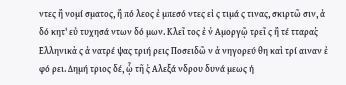ντες ἢ νομί σματος, ἢ πό λεος ἐ μπεσό ντες εἰ ς τιμά ς τινας, σκιρτῶ σιν, ἀ δό κητ' εὐ τυχησά ντων δό μων. Κλεῖ τος ἐ ν̓ Αμοργῷ τρεῖ ς ἢ τέ τταρας̔ Ελληνικὰ ς ἀ νατρέ ψας τριή ρεις Ποσειδῶ ν ἀ νηγορεύ θη καὶ τρί αιναν ἐ φό ρει. Δημή τριος δέ, ᾧ τῆ ς̓ Αλεξά νδρου δυνά μεως ἡ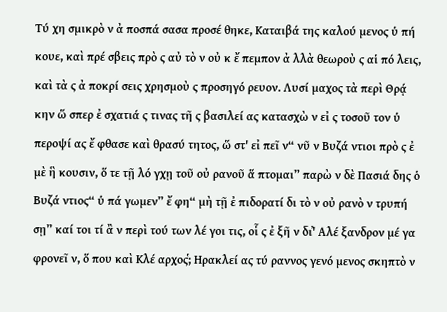Τύ χη σμικρὸ ν ἀ ποσπά σασα προσέ θηκε, Καταιβά της καλού μενος ὑ πή κουε, καὶ πρέ σβεις πρὸ ς αὐ τὸ ν οὐ κ ἔ πεμπον ἀ λλὰ θεωροὺ ς αἱ πό λεις, καὶ τὰ ς ἀ ποκρί σεις χρησμοὺ ς προσηγό ρευον. Λυσί μαχος τὰ περὶ Θρᾴ κην ὥ σπερ ἐ σχατιά ς τινας τῆ ς βασιλεί ας κατασχὼ ν εἰ ς τοσοῦ τον ὑ περοψί ας ἔ φθασε καὶ θρασύ τητος, ὥ στ' εἰ πεῖ ν“ νῦ ν Βυζά ντιοι πρὸ ς ἐ μὲ ἣ κουσιν, ὅ τε τῇ λό γχῃ τοῦ οὐ ρανοῦ ἅ πτομαι” παρὼ ν δὲ Πασιά δης ὁ Βυζά ντιος“ ὑ πά γωμεν” ἔ φη“ μὴ τῇ ἐ πιδορατί δι τὸ ν οὐ ρανὸ ν τρυπή σῃ” καί τοι τί ἂ ν περὶ τού των λέ γοι τις, οἷ ς ἐ ξῆ ν δι'̓ Αλέ ξανδρον μέ γα φρονεῖ ν, ὅ που καὶ Κλέ αρχος;̔ Ηρακλεί ας τύ ραννος γενό μενος σκηπτὸ ν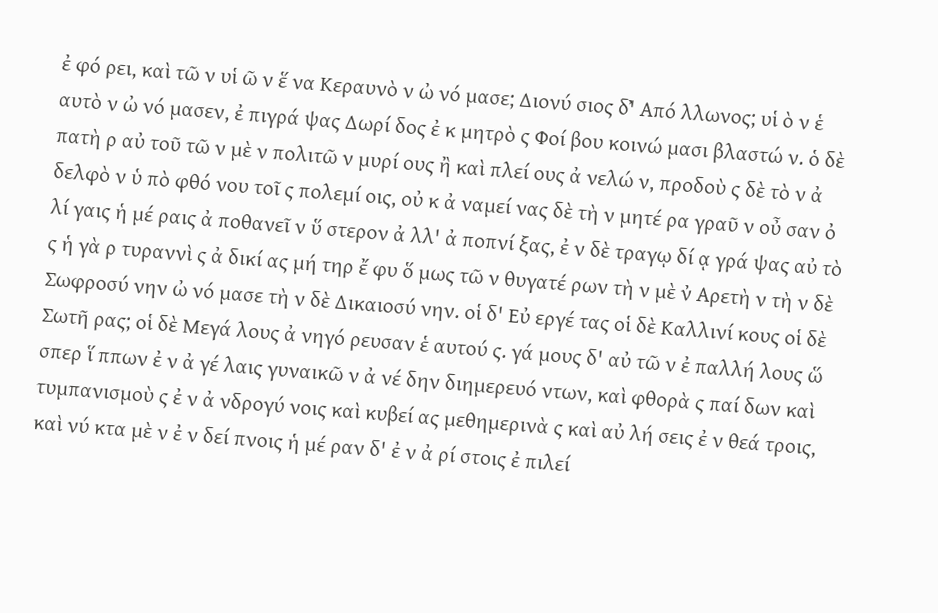ἐ φό ρει, καὶ τῶ ν υἱ ῶ ν ἕ να Κεραυνὸ ν ὠ νό μασε; Διονύ σιος δ'̓ Από λλωνος; υἱ ὸ ν ἑ αυτὸ ν ὠ νό μασεν, ἐ πιγρά ψας Δωρί δος ἐ κ μητρὸ ς Φοί βου κοινώ μασι βλαστώ ν. ὁ δὲ πατὴ ρ αὐ τοῦ τῶ ν μὲ ν πολιτῶ ν μυρί ους ἢ καὶ πλεί ους ἀ νελώ ν, προδοὺ ς δὲ τὸ ν ἀ δελφὸ ν ὑ πὸ φθό νου τοῖ ς πολεμί οις, οὐ κ ἀ ναμεί νας δὲ τὴ ν μητέ ρα γραῦ ν οὖ σαν ὀ λί γαις ἡ μέ ραις ἀ ποθανεῖ ν ὕ στερον ἀ λλ' ἀ ποπνί ξας, ἐ ν δὲ τραγῳ δί ᾳ γρά ψας αὐ τὸ ς ἡ γὰ ρ τυραννὶ ς ἀ δικί ας μή τηρ ἔ φυ ὅ μως τῶ ν θυγατέ ρων τὴ ν μὲ ν̓ Αρετὴ ν τὴ ν δὲ Σωφροσύ νην ὠ νό μασε τὴ ν δὲ Δικαιοσύ νην. οἱ δ' Εὐ εργέ τας οἱ δὲ Καλλινί κους οἱ δὲ Σωτῆ ρας; οἱ δὲ Μεγά λους ἀ νηγό ρευσαν ἑ αυτού ς. γά μους δ' αὐ τῶ ν ἐ παλλή λους ὥ σπερ ἵ ππων ἐ ν ἀ γέ λαις γυναικῶ ν ἀ νέ δην διημερευό ντων, καὶ φθορὰ ς παί δων καὶ τυμπανισμοὺ ς ἐ ν ἀ νδρογύ νοις καὶ κυβεί ας μεθημερινὰ ς καὶ αὐ λή σεις ἐ ν θεά τροις, καὶ νύ κτα μὲ ν ἐ ν δεί πνοις ἡ μέ ραν δ' ἐ ν ἀ ρί στοις ἐ πιλεί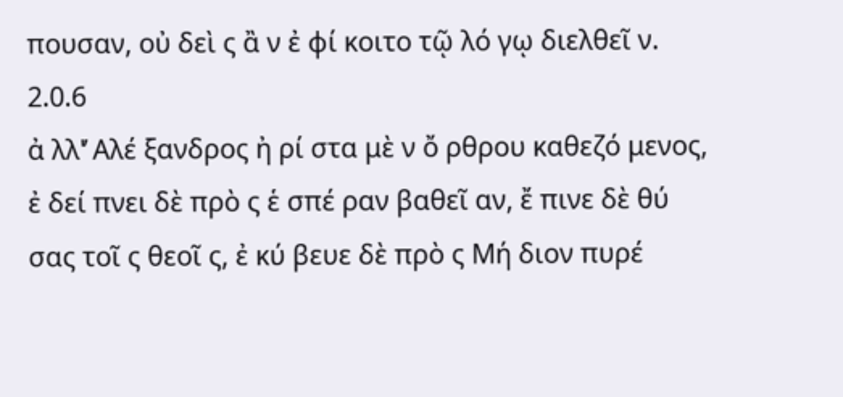πουσαν, οὐ δεὶ ς ἂ ν ἐ φί κοιτο τῷ λό γῳ διελθεῖ ν.
2.0.6
ἀ λλ'̓ Αλέ ξανδρος ἠ ρί στα μὲ ν ὄ ρθρου καθεζό μενος, ἐ δεί πνει δὲ πρὸ ς ἑ σπέ ραν βαθεῖ αν, ἔ πινε δὲ θύ σας τοῖ ς θεοῖ ς, ἐ κύ βευε δὲ πρὸ ς Μή διον πυρέ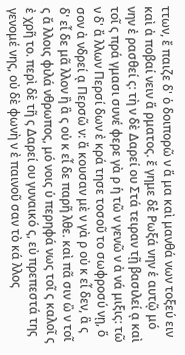ττων, ἔ παιζε δ' ὁ δοιπορῶ ν ἅ μα καὶ μανθά νων τοξεύ ειν καὶ ἀ ποβαί νειν ἅ ρματος. ἔ γημε δὲ̔ Ρωξά νην ἑ αυτῷ μό νην ἐ ρασθεί ς: τὴ ν δὲ Δαρεί ου Στά τειραν τῇ βασιλεί ᾳ καὶ τοῖ ς πρά γμασι συνέ φερε γὰ ρ ἡ τῶ ν γενῶ ν ἀ νά μιξις: τῶ ν δ' ἄ λλων Περσί δων ἐ κρά τησε τοσοῦ το σωφροσύ νῃ, ὅ σον ἀ νδρεί ᾳ Περσῶ ν: ἄ κουσαν μὲ ν γὰ ρ οὐ κ εἶ δεν, ἃ ς δ' εἶ δε μᾶ λλον ἢ ἃ ς οὐ κ εἶ δε παρῆ λθε. καὶ πᾶ σιν ὢ ν τοῖ ς ἄ λλοις φιλά νθρωπος, μό νοις ὑ περηφά νως τοῖ ς καλοῖ ς ἐ χρῆ το. περὶ δὲ τῆ ς Δαρεί ου γυναικό ς, εὐ πρεπεστά της γενομέ νης, οὐ δὲ φωνὴ ν ἐ παινοῦ σαν τὸ κά λλος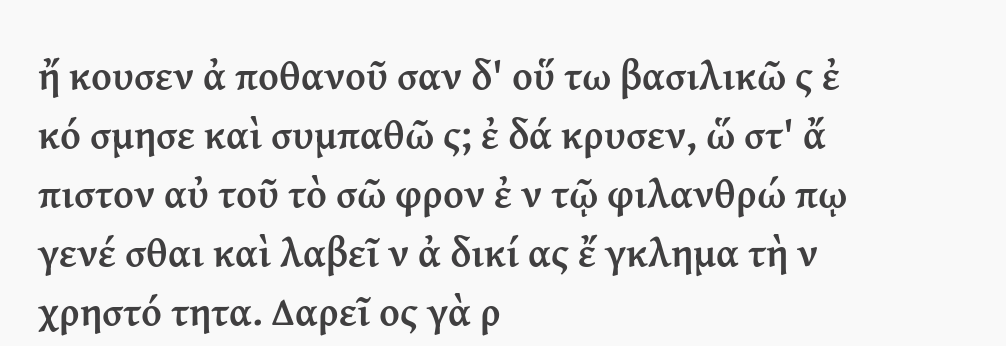ἤ κουσεν ἀ ποθανοῦ σαν δ' οὕ τω βασιλικῶ ς ἐ κό σμησε καὶ συμπαθῶ ς; ἐ δά κρυσεν, ὥ στ' ἄ πιστον αὐ τοῦ τὸ σῶ φρον ἐ ν τῷ φιλανθρώ πῳ γενέ σθαι καὶ λαβεῖ ν ἀ δικί ας ἔ γκλημα τὴ ν χρηστό τητα. Δαρεῖ ος γὰ ρ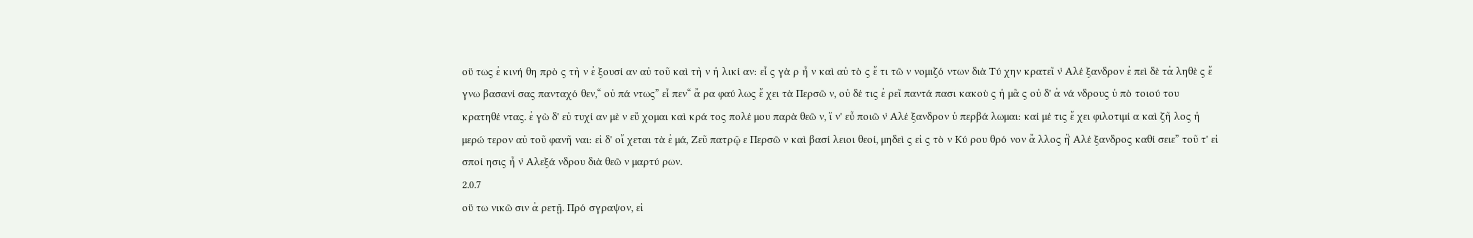οὕ τως ἐ κινή θη πρὸ ς τὴ ν ἐ ξουσί αν αὐ τοῦ καὶ τὴ ν ἡ λικί αν: εἷ ς γὰ ρ ἦ ν καὶ αὐ τὸ ς ἔ τι τῶ ν νομιζό ντων διὰ Τύ χην κρατεῖ ν̓ Αλέ ξανδρον ἐ πεὶ δὲ τἀ ληθὲ ς ἔ γνω βασανί σας πανταχό θεν,“ οὐ πά ντως” εἶ πεν“ ἄ ρα φαύ λως ἔ χει τὰ Περσῶ ν, οὐ δέ τις ἐ ρεῖ παντά πασι κακοὺ ς ἡ μᾶ ς οὐ δ' ἀ νά νδρους ὑ πὸ τοιού του κρατηθέ ντας. ἐ γὼ δ' εὐ τυχί αν μὲ ν εὔ χομαι καὶ κρά τος πολέ μου παρὰ θεῶ ν, ἵ ν' εὖ ποιῶ ν̓ Αλέ ξανδρον ὑ περβά λωμαι: καί μέ τις ἔ χει φιλοτιμί α καὶ ζῆ λος ἡ μερώ τερον αὐ τοῦ φανῆ ναι: εἰ δ' οἴ χεται τὰ ἐ μά, Ζεῦ πατρῷ ε Περσῶ ν καὶ βασί λειοι θεοί, μηδεὶ ς εἰ ς τὸ ν Κύ ρου θρό νον ἄ λλος ἢ̓ Αλέ ξανδρος καθί σειε” τοῦ τ' εἰ σποί ησις ἦ ν̓ Αλεξά νδρου διὰ θεῶ ν μαρτύ ρων.
2.0.7
οὕ τω νικῶ σιν ἀ ρετῇ. Πρό σγραψον, εἰ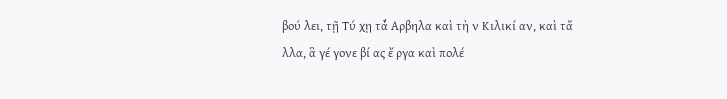βού λει, τῇ Τύ χῃ τὰ̓́ Αρβηλα καὶ τὴ ν Κιλικί αν, καὶ τἄ λλα, ἃ γέ γονε βί ας ἔ ργα καὶ πολέ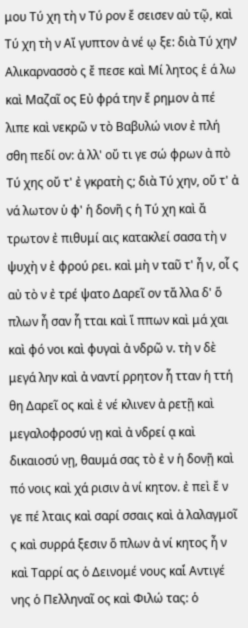μου Τύ χη τὴ ν Τύ ρον ἔ σεισεν αὐ τῷ, καὶ Τύ χη τὴ ν Αἴ γυπτον ἀ νέ ῳ ξε: διὰ Τύ χην̔ Αλικαρνασσὸ ς ἔ πεσε καὶ Μί λητος ἑ ά λω καὶ Μαζαῖ ος Εὐ φρά την ἔ ρημον ἀ πέ λιπε καὶ νεκρῶ ν τὸ Βαβυλώ νιον ἐ πλή σθη πεδί ον: ἀ λλ' οὔ τι γε σώ φρων ἀ πὸ Τύ χης οὔ τ' ἐ γκρατὴ ς; διὰ Τύ χην, οὔ τ' ἀ νά λωτον ὑ φ' ἡ δονῆ ς ἡ Τύ χη καὶ ἄ τρωτον ἐ πιθυμί αις κατακλεί σασα τὴ ν ψυχὴ ν ἐ φρού ρει. καὶ μὴ ν ταῦ τ' ἦ ν, οἷ ς αὐ τὸ ν ἐ τρέ ψατο Δαρεῖ ον τἄ λλα δ' ὅ πλων ἦ σαν ἧ τται καὶ ἵ ππων καὶ μά χαι καὶ φό νοι καὶ φυγαὶ ἀ νδρῶ ν. τὴ ν δὲ μεγά λην καὶ ἀ ναντί ρρητον ἧ τταν ἡ ττή θη Δαρεῖ ος καὶ ἐ νέ κλινεν ἀ ρετῇ καὶ μεγαλοφροσύ νῃ καὶ ἀ νδρεί ᾳ καὶ δικαιοσύ νῃ, θαυμά σας τὸ ἐ ν ἡ δονῇ καὶ πό νοις καὶ χά ρισιν ἀ νί κητον. ἐ πεὶ ἔ ν γε πέ λταις καὶ σαρί σσαις καὶ ἀ λαλαγμοῖ ς καὶ συρρά ξεσιν ὅ πλων ἀ νί κητος ἦ ν καὶ Ταρρί ας ὁ Δεινομέ νους καὶ̓ Αντιγέ νης ὁ Πελληναῖ ος καὶ Φιλώ τας: ὁ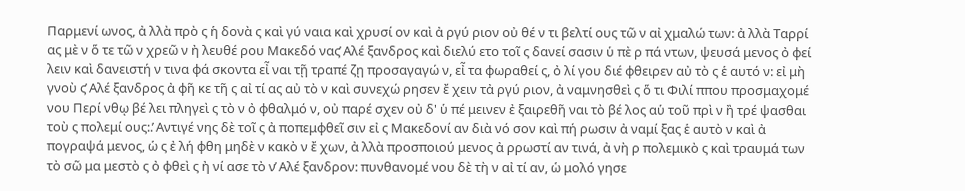Παρμενί ωνος, ἀ λλὰ πρὸ ς ἡ δονὰ ς καὶ γύ ναια καὶ χρυσί ον καὶ ἀ ργύ ριον οὐ θέ ν τι βελτί ους τῶ ν αἰ χμαλώ των: ἀ λλὰ Ταρρί ας μὲ ν ὅ τε τῶ ν χρεῶ ν ἠ λευθέ ρου Μακεδό νας̓ Αλέ ξανδρος καὶ διελύ ετο τοῖ ς δανεί σασιν ὑ πὲ ρ πά ντων, ψευσά μενος ὀ φεί λειν καὶ δανειστή ν τινα φά σκοντα εἶ ναι τῇ τραπέ ζῃ προσαγαγώ ν, εἶ τα φωραθεί ς, ὀ λί γου διέ φθειρεν αὐ τὸ ς ἑ αυτό ν: εἰ μὴ γνοὺ ς̓ Αλέ ξανδρος ἀ φῆ κε τῆ ς αἰ τί ας αὐ τὸ ν καὶ συνεχώ ρησεν ἔ χειν τἀ ργύ ριον, ἀ ναμνησθεὶ ς ὅ τι Φιλί ππου προσμαχομέ νου Περί νθῳ βέ λει πληγεὶ ς τὸ ν ὀ φθαλμό ν, οὐ παρέ σχεν οὐ δ' ὑ πέ μεινεν ἐ ξαιρεθῆ ναι τὸ βέ λος αὑ τοῦ πρὶ ν ἢ τρέ ψασθαι τοὺ ς πολεμί ους:.̓ Αντιγέ νης δὲ τοῖ ς ἀ ποπεμφθεῖ σιν εἰ ς Μακεδονί αν διὰ νό σον καὶ πή ρωσιν ἀ ναμί ξας ἑ αυτὸ ν καὶ ἀ πογραψά μενος, ὡ ς ἐ λή φθη μηδὲ ν κακὸ ν ἔ χων, ἀ λλὰ προσποιού μενος ἀ ρρωστί αν τινά, ἀ νὴ ρ πολεμικὸ ς καὶ τραυμά των τὸ σῶ μα μεστὸ ς ὀ φθεὶ ς ἠ νί ασε τὸ ν̓ Αλέ ξανδρον: πυνθανομέ νου δὲ τὴ ν αἰ τί αν, ὡ μολό γησε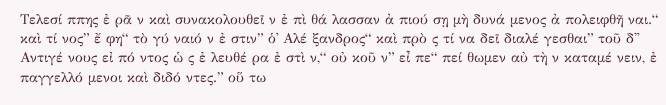Τελεσί ππης ἐ ρᾶ ν καὶ συνακολουθεῖ ν ἐ πὶ θά λασσαν ἀ πιού σῃ μὴ δυνά μενος ἀ πολειφθῆ ναι.“ καὶ τί νος” ἔ φη“ τὸ γύ ναιό ν ἐ στιν” ὁ̓ Αλέ ξανδρος“ καὶ πρὸ ς τί να δεῖ διαλέ γεσθαι” τοῦ δ'̓ Αντιγέ νους εἰ πό ντος ὡ ς ἐ λευθέ ρα ἐ στὶ ν,“ οὐ κοῦ ν” εἶ πε“ πεί θωμεν αὐ τὴ ν καταμέ νειν, ἐ παγγελλό μενοι καὶ διδό ντες.” οὕ τω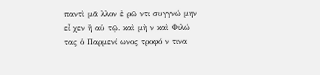παντὶ μᾶ λλον ἐ ρῶ ντι συγγνώ μην εἶ χεν ἢ αὑ τῷ. καὶ μὴ ν καὶ Φιλώ τας ὁ Παρμενί ωνος τροφό ν τινα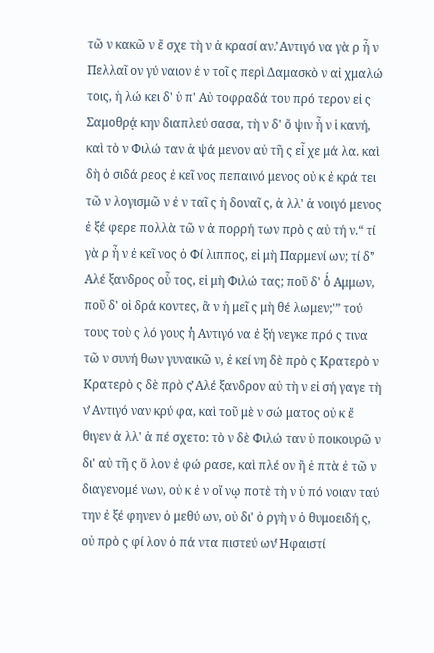τῶ ν κακῶ ν ἔ σχε τὴ ν ἀ κρασί αν.̓ Αντιγό να γὰ ρ ἦ ν Πελλαῖ ον γύ ναιον ἐ ν τοῖ ς περὶ Δαμασκὸ ν αἰ χμαλώ τοις, ἡ λώ κει δ' ὑ π' Αὐ τοφραδά του πρό τερον εἰ ς Σαμοθρᾴ κην διαπλεύ σασα, τὴ ν δ' ὄ ψιν ἦ ν ἱ κανή, καὶ τὸ ν Φιλώ ταν ἁ ψά μενον αὐ τῆ ς εἶ χε μά λα. καὶ δὴ ὁ σιδά ρεος ἐ κεῖ νος πεπαινό μενος οὐ κ ἐ κρά τει τῶ ν λογισμῶ ν ἐ ν ταῖ ς ἡ δοναῖ ς, ἀ λλ' ἀ νοιγό μενος ἐ ξέ φερε πολλὰ τῶ ν ἀ πορρή των πρὸ ς αὐ τή ν.“ τί γὰ ρ ἦ ν ἐ κεῖ νος ὁ Φί λιππος, εἰ μὴ Παρμενί ων; τί δ'̓ Αλέ ξανδρος οὗ τος, εἰ μὴ Φιλώ τας; ποῦ δ' ὁ̓́ Αμμων, ποῦ δ' οἱ δρά κοντες, ἂ ν ἡ μεῖ ς μὴ θέ λωμεν;'” τού τους τοὺ ς λό γους ἡ̓ Αντιγό να ἐ ξή νεγκε πρό ς τινα τῶ ν συνή θων γυναικῶ ν, ἐ κεί νη δὲ πρὸ ς Κρατερὸ ν Κρατερὸ ς δὲ πρὸ ς̓ Αλέ ξανδρον αὐ τὴ ν εἰ σή γαγε τὴ ν̓ Αντιγό ναν κρύ φα, καὶ τοῦ μὲ ν σώ ματος οὐ κ ἔ θιγεν ἀ λλ' ἀ πέ σχετο: τὸ ν δὲ Φιλώ ταν ὑ ποικουρῶ ν δι' αὐ τῆ ς ὅ λον ἐ φώ ρασε, καὶ πλέ ον ἢ ἑ πτὰ ἐ τῶ ν διαγενομέ νων, οὐ κ ἐ ν οἴ νῳ ποτὲ τὴ ν ὑ πό νοιαν ταύ την ἐ ξέ φηνεν ὁ μεθύ ων, οὐ δι' ὀ ργὴ ν ὁ θυμοειδή ς, οὐ πρὸ ς φί λον ὁ πά ντα πιστεύ ων̔ Ηφαιστί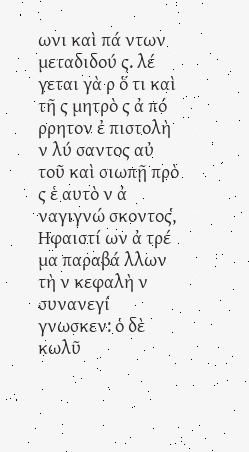ωνι καὶ πά ντων μεταδιδού ς. λέ γεται γὰ ρ ὅ τι καὶ τῆ ς μητρὸ ς ἀ πό ρρητον ἐ πιστολὴ ν λύ σαντος αὐ τοῦ καὶ σιωπῇ πρὸ ς ἑ αυτὸ ν ἀ ναγιγνώ σκοντος,̔ Ηφαιστί ων ἀ τρέ μα παραβά λλων τὴ ν κεφαλὴ ν συνανεγί γνωσκεν: ὁ δὲ κωλῦ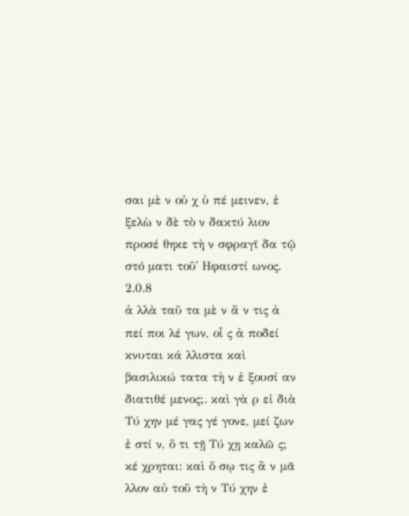σαι μὲ ν οὐ χ ὑ πέ μεινεν, ἐ ξελὼ ν δὲ τὸ ν δακτύ λιον προσέ θηκε τὴ ν σφραγῖ δα τῷ στό ματι τοῦ̔ Ηφαιστί ωνος.
2.0.8
ἀ λλὰ ταῦ τα μὲ ν ἄ ν τις ἀ πεί ποι λέ γων, οἷ ς ἀ ποδεί κνυται κά λλιστα καὶ βασιλικώ τατα τὴ ν ἐ ξουσί αν διατιθέ μενος;. καὶ γὰ ρ εἰ διὰ Τύ χην μέ γας γέ γονε, μεί ζων ἐ στί ν, ὅ τι τῇ Τύ χῃ καλῶ ς; κέ χρηται: καὶ ὅ σῳ τις ἂ ν μᾶ λλον αὐ τοῦ τὴ ν Τύ χην ἐ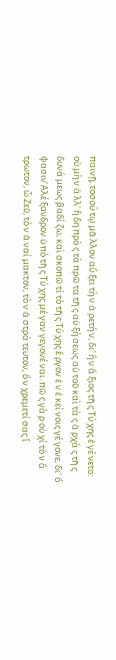παινῇ, τοσού τῳ μᾶ λλον αὔ ξει τὴ ν ἀ ρετή ν, δι' ἣ ν ἄ ξιος τῆ ς Τύ χης ἐ γέ νετο: οὐ μὴ ν ἀ λλ' ἤ δη πρὸ ς τὰ πρῶ τα τῆ ς αὐ ξή σεως αὐ τοῦ καὶ τὰ ς ἀ ρχὰ ς τῆ ς δυνά μεως βαδί ζω, καὶ σκοπῶ τί τὸ τῆ ς Τύ χης ἔ ργον ἐ ν ἐ κεί νοις γέ γονε, δι' ὅ φασιν̓ Αλέ ξανδρον ὑ πὸ τῆ ς Τύ χης μέ γαν γεγονέ ναι. πῶ ς γὰ ρ οὐ χί τὸ ν ἄ τρωτον, ὦ Ζεῦ, τὸ ν ἀ ναί μακτον, τὸ ν ἀ στρά τευτον, ὃ ν χρεμετί σας ἵ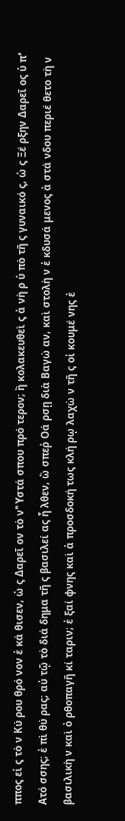ππος εἰ ς τὸ ν Κύ ρου θρό νον ἐ κά θισεν, ὡ ς Δαρεῖ ον τὸ ν'̔ Υστά σπου πρό τερον; ἢ κολακευθεὶ ς ἀ νὴ ρ ὑ πὸ τῆ ς γυναικό ς, ὡ ς Ξέ ρξην Δαρεῖ ος ὑ π'̓ Ατό σσης; ἐ πὶ θύ ρας; αὐ τῷ τὸ διά δημα τῆ ς βασιλεί ας ἦ λθεν, ὥ σπεῤ Οά ρσῃ διὰ Βαγώ αν, καὶ στολὴ ν ἐ κδυσά μενος ἀ στά νδου περιέ θετο τὴ ν βασιλικὴ ν καὶ ὀ ρθοπαγῆ κί ταριν; ἐ ξαί φνης καὶ ἀ προσδοκή τως κλή ρῳ λαχὼ ν τῆ ς οἰ κουμέ νης ἐ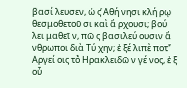βασί λευσεν, ὡ ς̓ Αθή νησι κλή ρῳ θεσμοθετοῦ σι καὶ ἄ ρχουσι; βού λει μαθεῖ ν, πῶ ς βασιλεύ ουσιν ἄ νθρωποι διὰ Τύ χην; ἐ ξέ λιπὲ ποτ'̓ Αργεί οις τὸ̔ Ηρακλειδῶ ν γέ νος, ἐ ξ οὗ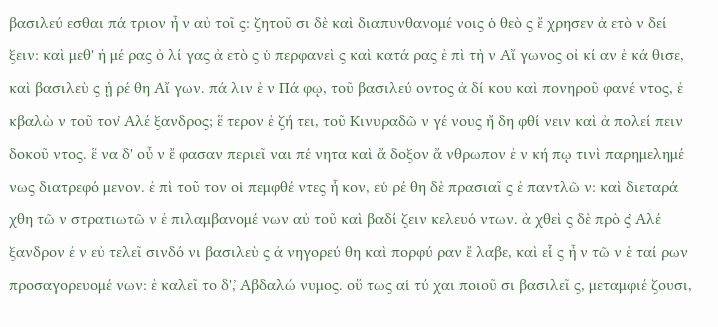βασιλεύ εσθαι πά τριον ἦ ν αὐ τοῖ ς: ζητοῦ σι δὲ καὶ διαπυνθανομέ νοις ὁ θεὸ ς ἔ χρησεν ἀ ετὸ ν δεί ξειν: καὶ μεθ' ἡ μέ ρας ὀ λί γας ἀ ετὸ ς ὑ περφανεὶ ς καὶ κατά ρας ἐ πὶ τὴ ν Αἴ γωνος οἰ κί αν ἐ κά θισε, καὶ βασιλεὺ ς ᾑ ρέ θη Αἴ γων. πά λιν ἐ ν Πά φῳ, τοῦ βασιλεύ οντος ἀ δί κου καὶ πονηροῦ φανέ ντος, ἐ κβαλὼ ν τοῦ τον̓ Αλέ ξανδρος; ἕ τερον ἐ ζή τει, τοῦ Κινυραδῶ ν γέ νους ἤ δη φθί νειν καὶ ἀ πολεί πειν δοκοῦ ντος. ἕ να δ' οὖ ν ἔ φασαν περιεῖ ναι πέ νητα καὶ ἄ δοξον ἄ νθρωπον ἐ ν κή πῳ τινὶ παρημελημέ νως διατρεφό μενον. ἐ πὶ τοῦ τον οἱ πεμφθέ ντες ἧ κον, εὑ ρέ θη δὲ πρασιαῖ ς ἐ παντλῶ ν: καὶ διεταρά χθη τῶ ν στρατιωτῶ ν ἐ πιλαμβανομέ νων αὐ τοῦ καὶ βαδί ζειν κελευό ντων. ἀ χθεὶ ς δὲ πρὸ ς̓ Αλέ ξανδρον ἐ ν εὐ τελεῖ σινδό νι βασιλεὺ ς ἀ νηγορεύ θη καὶ πορφύ ραν ἔ λαβε, καὶ εἷ ς ἦ ν τῶ ν ἑ ταί ρων προσαγορευομέ νων: ἐ καλεῖ το δ',̓ Αβδαλώ νυμος. οὕ τως αἱ τύ χαι ποιοῦ σι βασιλεῖ ς, μεταμφιέ ζουσι,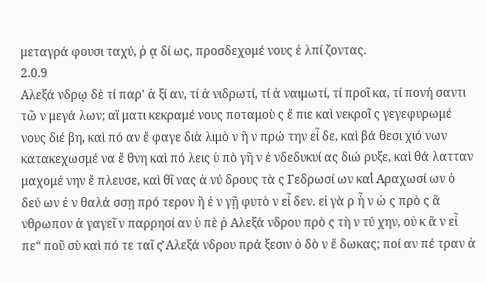μεταγρά φουσι ταχύ, ῥ ᾳ δί ως, προσδεχομέ νους ἐ λπί ζοντας.
2.0.9
Αλεξά νδρῳ δὲ τί παρ' ἀ ξί αν, τί ἀ νιδρωτί, τί ἀ ναιμωτί, τί προῖ κα, τί πονή σαντι τῶ ν μεγά λων; αἵ ματι κεκραμέ νους ποταμοὺ ς ἔ πιε καὶ νεκροῖ ς γεγεφυρωμέ νους διέ βη, καὶ πό αν ἔ φαγε διὰ λιμὸ ν ἣ ν πρώ την εἶ δε, καὶ βά θεσι χιό νων κατακεχωσμέ να ἔ θνη καὶ πό λεις ὑ πὸ γῆ ν ἐ νδεδυκυί ας διώ ρυξε, καὶ θά λατταν μαχομέ νην ἔ πλευσε, καὶ θῖ νας ἀ νύ δρους τὰ ς Γεδρωσί ων καὶ̓ Αραχωσί ων ὁ δεύ ων ἐ ν θαλά σσῃ πρό τερον ἢ ἐ ν γῇ φυτὸ ν εἶ δεν. εἰ γὰ ρ ἦ ν ὡ ς πρὸ ς ἄ νθρωπον ἀ γαγεῖ ν παρρησί αν ὑ πὲ ῤ Αλεξά νδρου πρὸ ς τὴ ν τύ χην, οὐ κ ἂ ν εἶ πε“ ποῦ σὺ καὶ πό τε ταῖ ς̓ Αλεξά νδρου πρά ξεσιν ὁ δὸ ν ἔ δωκας; ποί αν πέ τραν ἀ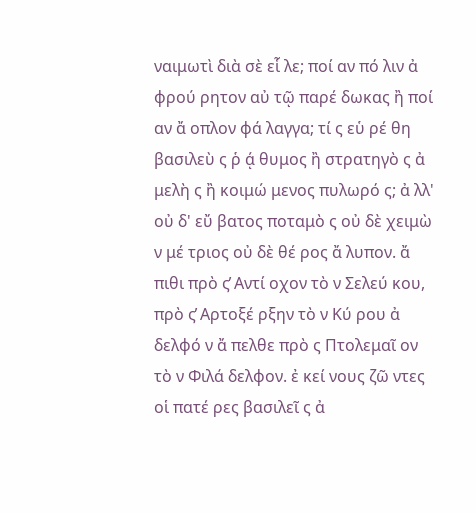ναιμωτὶ διὰ σὲ εἷ λε; ποί αν πό λιν ἀ φρού ρητον αὐ τῷ παρέ δωκας ἢ ποί αν ἄ οπλον φά λαγγα; τί ς εὑ ρέ θη βασιλεὺ ς ῥ ᾴ θυμος ἢ στρατηγὸ ς ἀ μελὴ ς ἢ κοιμώ μενος πυλωρό ς; ἀ λλ' οὐ δ' εὔ βατος ποταμὸ ς οὐ δὲ χειμὼ ν μέ τριος οὐ δὲ θέ ρος ἄ λυπον. ἄ πιθι πρὸ ς̓ Αντί οχον τὸ ν Σελεύ κου, πρὸ ς̓ Αρτοξέ ρξην τὸ ν Κύ ρου ἀ δελφό ν ἄ πελθε πρὸ ς Πτολεμαῖ ον τὸ ν Φιλά δελφον. ἐ κεί νους ζῶ ντες οἱ πατέ ρες βασιλεῖ ς ἀ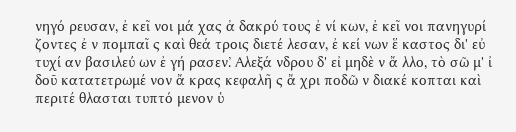νηγό ρευσαν, ἐ κεῖ νοι μά χας ἀ δακρύ τους ἐ νί κων, ἐ κεῖ νοι πανηγυρί ζοντες ἐ ν πομπαῖ ς καὶ θεά τροις διετέ λεσαν, ἐ κεί νων ἕ καστος δι' εὐ τυχί αν βασιλεύ ων ἐ γή ρασεν.̓ Αλεξά νδρου δ' εἰ μηδὲ ν ἄ λλο, τὸ σῶ μ' ἰ δοῦ κατατετρωμέ νον ἄ κρας κεφαλῆ ς ἄ χρι ποδῶ ν διακέ κοπται καὶ περιτέ θλασται τυπτό μενον ὑ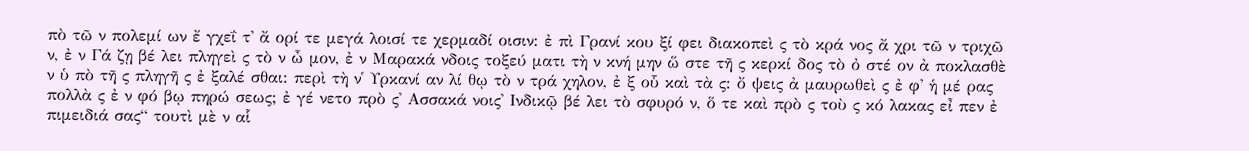πὸ τῶ ν πολεμί ων ἔ γχεΐ τ' ἄ ορί τε μεγά λοισί τε χερμαδί οισιν: ἐ πὶ Γρανί κου ξί φει διακοπεὶ ς τὸ κρά νος ἄ χρι τῶ ν τριχῶ ν, ἐ ν Γά ζῃ βέ λει πληγεὶ ς τὸ ν ὦ μον, ἐ ν Μαρακά νδοις τοξεύ ματι τὴ ν κνή μην ὥ στε τῆ ς κερκί δος τὸ ὀ στέ ον ἀ ποκλασθὲ ν ὑ πὸ τῆ ς πληγῆ ς ἐ ξαλέ σθαι: περὶ τὴ ν̔ Υρκανί αν λί θῳ τὸ ν τρά χηλον, ἐ ξ οὗ καὶ τὰ ς: ὄ ψεις ἀ μαυρωθεὶ ς ἐ φ' ἡ μέ ρας πολλὰ ς ἐ ν φό βῳ πηρώ σεως; ἐ γέ νετο πρὸ ς̓ Ασσακά νοις̓ Ινδικῷ βέ λει τὸ σφυρό ν, ὅ τε καὶ πρὸ ς τοὺ ς κό λακας εἶ πεν ἐ πιμειδιά σας“ τουτὶ μὲ ν αἷ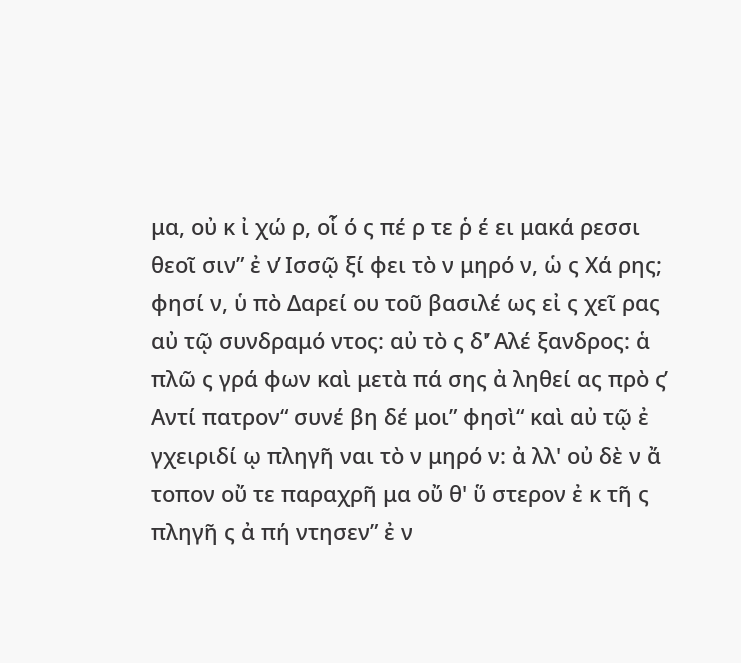μα, οὐ κ ἰ χώ ρ, οἷ ό ς πέ ρ τε ῥ έ ει μακά ρεσσι θεοῖ σιν” ἐ ν̓ Ισσῷ ξί φει τὸ ν μηρό ν, ὡ ς Χά ρης; φησί ν, ὑ πὸ Δαρεί ου τοῦ βασιλέ ως εἰ ς χεῖ ρας αὐ τῷ συνδραμό ντος: αὐ τὸ ς δ'̓ Αλέ ξανδρος: ἁ πλῶ ς γρά φων καὶ μετὰ πά σης ἀ ληθεί ας πρὸ ς̓ Αντί πατρον“ συνέ βη δέ μοι” φησὶ“ καὶ αὐ τῷ ἐ γχειριδί ῳ πληγῆ ναι τὸ ν μηρό ν: ἀ λλ' οὐ δὲ ν ἄ τοπον οὔ τε παραχρῆ μα οὔ θ' ὕ στερον ἐ κ τῆ ς πληγῆ ς ἀ πή ντησεν” ἐ ν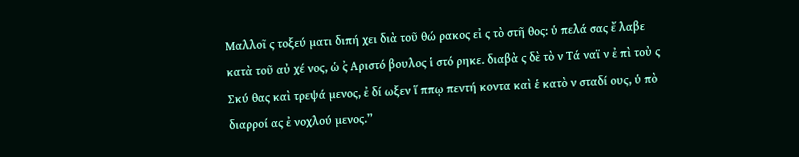Μαλλοῖ ς τοξεύ ματι διπή χει διὰ τοῦ θώ ρακος εἰ ς τὸ στῆ θος: ὑ πελά σας ἔ λαβε κατὰ τοῦ αὐ χέ νος, ὡ ς̓ Αριστό βουλος ἱ στό ρηκε. διαβὰ ς δὲ τὸ ν Τά ναϊ ν ἐ πὶ τοὺ ς Σκύ θας καὶ τρεψά μενος, ἐ δί ωξεν ἵ ππῳ πεντή κοντα καὶ ἑ κατὸ ν σταδί ους, ὑ πὸ διαρροί ας ἐ νοχλού μενος.”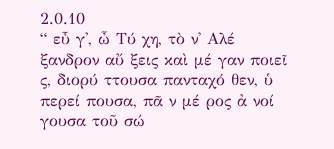2.0.10
“ εὖ γ', ὦ Τύ χη, τὸ ν̓ Αλέ ξανδρον αὔ ξεις καὶ μέ γαν ποιεῖ ς, διορύ ττουσα πανταχό θεν, ὑ περεί πουσα, πᾶ ν μέ ρος ἀ νοί γουσα τοῦ σώ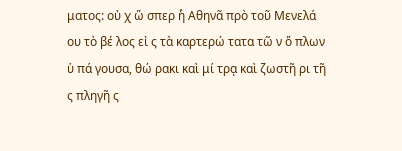ματος: οὐ χ ὥ σπερ ἡ̓ Αθηνᾶ πρὸ τοῦ Μενελά ου τὸ βέ λος εἰ ς τὰ καρτερώ τατα τῶ ν ὅ πλων ὑ πά γουσα, θώ ρακι καὶ μί τρᾳ καὶ ζωστῆ ρι τῆ ς πληγῆ ς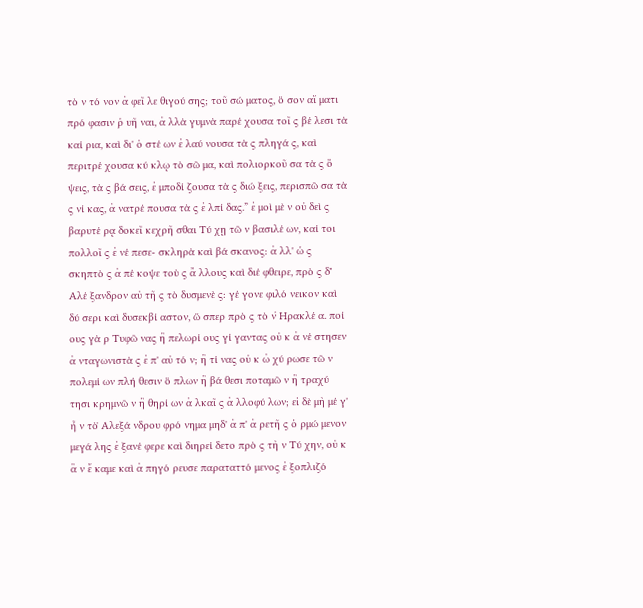τὸ ν τό νον ἀ φεῖ λε θιγού σης; τοῦ σώ ματος, ὅ σον αἵ ματι πρό φασιν ῥ υῆ ναι, ἀ λλὰ γυμνὰ παρέ χουσα τοῖ ς βέ λεσι τὰ καί ρια, καὶ δι' ὀ στέ ων ἐ λαύ νουσα τὰ ς πληγά ς, καὶ περιτρέ χουσα κύ κλῳ τὸ σῶ μα, καὶ πολιορκοῦ σα τὰ ς ὄ ψεις, τὰ ς βά σεις, ἐ μποδί ζουσα τὰ ς διώ ξεις, περισπῶ σα τὰ ς νί κας, ἀ νατρέ πουσα τὰ ς ἐ λπί δας.” ἐ μοὶ μὲ ν οὐ δεὶ ς βαρυτέ ρᾳ δοκεῖ κεχρῆ σθαι Τύ χῃ τῶ ν βασιλέ ων, καί τοι πολλοῖ ς ἐ νέ πεσε- σκληρὰ καὶ βά σκανος: ἀ λλ' ὡ ς σκηπτὸ ς ἀ πέ κοψε τοὺ ς ἄ λλους καὶ διέ φθειρε, πρὸ ς δ'̓ Αλέ ξανδρον αὐ τῆ ς τὸ δυσμενὲ ς: γέ γονε φιλό νεικον καὶ δύ σερι καὶ δυσεκβί αστον, ὥ σπερ πρὸ ς τὸ ν̔ Ηρακλέ α. ποί ους γὰ ρ Τυφῶ νας ἢ πελωρί ους γί γαντας οὐ κ ἀ νέ στησεν ἀ νταγωνιστὰ ς ἐ π' αὐ τό ν; ἢ τί νας οὐ κ ὠ χύ ρωσε τῶ ν πολεμί ων πλή θεσιν ὅ πλων ἢ βά θεσι ποταμῶ ν ἢ τραχύ τησι κρημνῶ ν ἢ θηρί ων ἀ λκαῖ ς ἀ λλοφύ λων; εἰ δὲ μὴ μέ γ' ἦ ν τὸ̓ Αλεξά νδρου φρό νημα μηδ' ἀ π' ἀ ρετῆ ς ὁ ρμώ μενον μεγά λης ἐ ξανέ φερε καὶ διηρεί δετο πρὸ ς τὴ ν Τύ χην, οὐ κ ἂ ν ἔ καμε καὶ ἀ πηγό ρευσε παραταττό μενος ἐ ξοπλιζό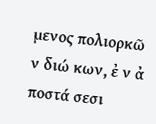μενος πολιορκῶ ν διώ κων, ἐ ν ἀ ποστά σεσι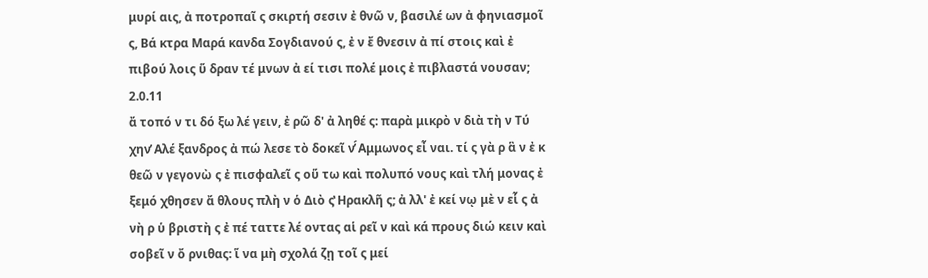μυρί αις, ἀ ποτροπαῖ ς σκιρτή σεσιν ἐ θνῶ ν, βασιλέ ων ἀ φηνιασμοῖ ς, Βά κτρα Μαρά κανδα Σογδιανού ς, ἐ ν ἔ θνεσιν ἀ πί στοις καὶ ἐ πιβού λοις ὕ δραν τέ μνων ἀ εί τισι πολέ μοις ἐ πιβλαστά νουσαν;
2.0.11
ἄ τοπό ν τι δό ξω λέ γειν, ἐ ρῶ δ' ἀ ληθέ ς: παρὰ μικρὸ ν διὰ τὴ ν Τύ χην̓ Αλέ ξανδρος ἀ πώ λεσε τὸ δοκεῖ ν̓́ Αμμωνος εἶ ναι. τί ς γὰ ρ ἃ ν ἐ κ θεῶ ν γεγονὼ ς ἐ πισφαλεῖ ς οὕ τω καὶ πολυπό νους καὶ τλή μονας ἐ ξεμό χθησεν ἄ θλους πλὴ ν ὁ Διὸ ς̔ Ηρακλῆ ς; ἀ λλ' ἐ κεί νῳ μὲ ν εἷ ς ἀ νὴ ρ ὑ βριστὴ ς ἐ πέ ταττε λέ οντας αἱ ρεῖ ν καὶ κά πρους διώ κειν καὶ σοβεῖ ν ὄ ρνιθας: ἵ να μὴ σχολά ζῃ τοῖ ς μεί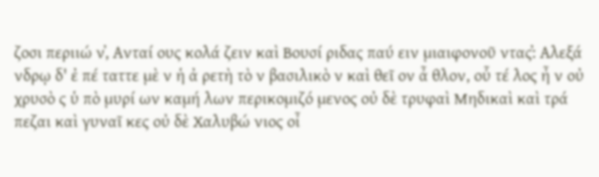ζοσι περιιώ ν,̓ Ανταί ους κολά ζειν καὶ Βουσί ριδας παύ ειν μιαιφονοῦ ντας:̓ Αλεξά νδρῳ δ' ἐ πέ ταττε μὲ ν ἡ ἀ ρετὴ τὸ ν βασιλικὸ ν καὶ θεῖ ον ἆ θλον, οὗ τέ λος ἦ ν οὐ χρυσὸ ς ὑ πὸ μυρί ων καμή λων περικομιζό μενος οὐ δὲ τρυφαὶ Μηδικαὶ καὶ τρά πεζαι καὶ γυναῖ κες οὐ δὲ Χαλυβώ νιος οἶ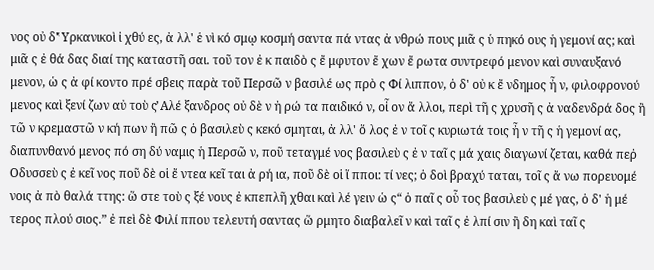νος οὐ δ'̔ Υρκανικοὶ ἰ χθύ ες, ἀ λλ' ἑ νὶ κό σμῳ κοσμή σαντα πά ντας ἀ νθρώ πους μιᾶ ς ὑ πηκό ους ἡ γεμονί ας; καὶ μιᾶ ς ἐ θά δας διαί της καταστῆ σαι. τοῦ τον ἐ κ παιδὸ ς ἔ μφυτον ἔ χων ἔ ρωτα συντρεφό μενον καὶ συναυξανό μενον, ὡ ς ἀ φί κοντο πρέ σβεις παρὰ τοῦ Περσῶ ν βασιλέ ως πρὸ ς Φί λιππον, ὁ δ' οὐ κ ἔ νδημος ἦ ν, φιλοφρονού μενος καὶ ξενί ζων αὐ τοὺ ς̓ Αλέ ξανδρος οὐ δὲ ν ἠ ρώ τα παιδικό ν, οἷ ον ἄ λλοι, περὶ τῆ ς χρυσῆ ς ἀ ναδενδρά δος ἢ τῶ ν κρεμαστῶ ν κή πων ἢ πῶ ς ὁ βασιλεὺ ς κεκό σμηται, ἀ λλ' ὅ λος ἐ ν τοῖ ς κυριωτά τοις ἦ ν τῆ ς ἡ γεμονί ας, διαπυνθανό μενος πό ση δύ ναμις ἡ Περσῶ ν, ποῦ τεταγμέ νος βασιλεὺ ς ἐ ν ταῖ ς μά χαις διαγωνί ζεται, καθά πεῤ Οδυσσεὺ ς ἐ κεῖ νος ποῦ δὲ οἱ ἔ ντεα κεῖ ται ἀ ρή ια, ποῦ δὲ οἱ ἵ πποι: τί νες; ὁ δοὶ βραχύ ταται, τοῖ ς ἄ νω πορευομέ νοις ἀ πὸ θαλά ττης: ὥ στε τοὺ ς ξέ νους ἐ κπεπλῆ χθαι καὶ λέ γειν ὡ ς“ ὁ παῖ ς οὗ τος βασιλεὺ ς μέ γας, ὁ δ' ἡ μέ τερος πλού σιος.” ἐ πεὶ δὲ Φιλί ππου τελευτή σαντας ὥ ρμητο διαβαλεῖ ν καὶ ταῖ ς ἐ λπί σιν ἢ δη καὶ ταῖ ς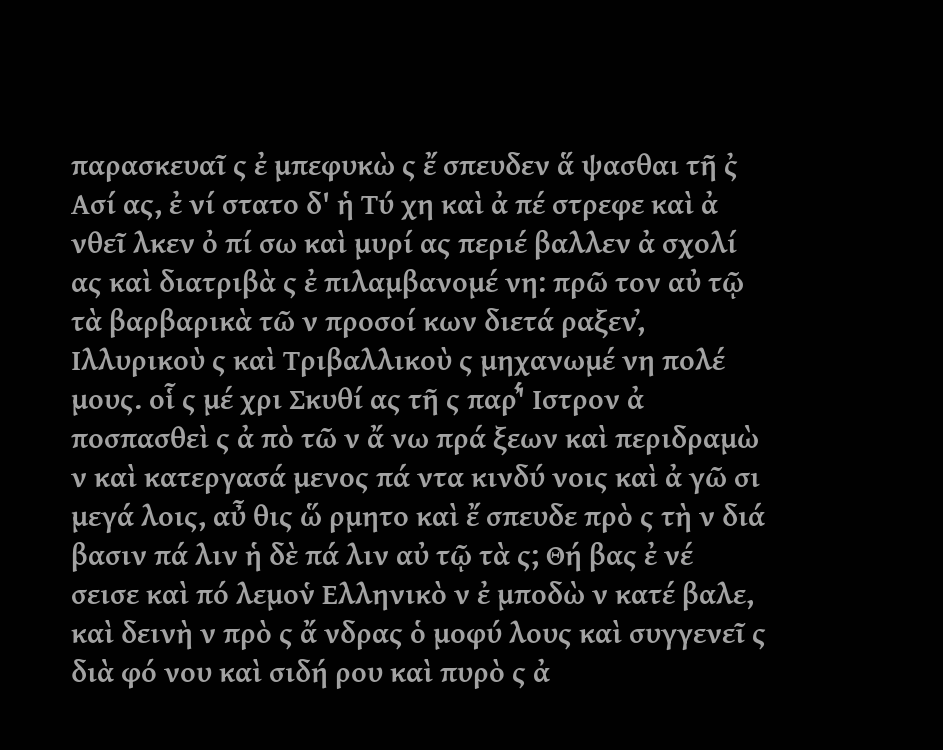παρασκευαῖ ς ἐ μπεφυκὼ ς ἔ σπευδεν ἅ ψασθαι τῆ ς̓ Ασί ας, ἐ νί στατο δ' ἡ Τύ χη καὶ ἀ πέ στρεφε καὶ ἀ νθεῖ λκεν ὀ πί σω καὶ μυρί ας περιέ βαλλεν ἀ σχολί ας καὶ διατριβὰ ς ἐ πιλαμβανομέ νη: πρῶ τον αὐ τῷ τὰ βαρβαρικὰ τῶ ν προσοί κων διετά ραξεν,̓ Ιλλυρικοὺ ς καὶ Τριβαλλικοὺ ς μηχανωμέ νη πολέ μους. οἷ ς μέ χρι Σκυθί ας τῆ ς παρ'̓́ Ιστρον ἀ ποσπασθεὶ ς ἀ πὸ τῶ ν ἄ νω πρά ξεων καὶ περιδραμὼ ν καὶ κατεργασά μενος πά ντα κινδύ νοις καὶ ἀ γῶ σι μεγά λοις, αὖ θις ὥ ρμητο καὶ ἔ σπευδε πρὸ ς τὴ ν διά βασιν πά λιν ἡ δὲ πά λιν αὐ τῷ τὰ ς; Θή βας ἐ νέ σεισε καὶ πό λεμον̔ Ελληνικὸ ν ἐ μποδὼ ν κατέ βαλε, καὶ δεινὴ ν πρὸ ς ἄ νδρας ὁ μοφύ λους καὶ συγγενεῖ ς διὰ φό νου καὶ σιδή ρου καὶ πυρὸ ς ἀ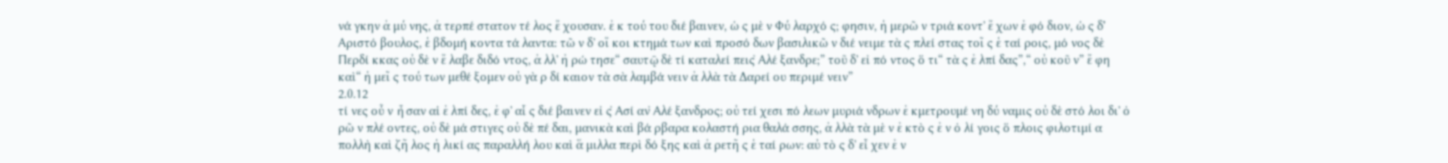νά γκην ἀ μύ νης, ἀ τερπέ στατον τέ λος ἔ χουσαν. ἐ κ τού του διέ βαινεν, ὡ ς μὲ ν Φύ λαρχό ς; φησιν, ἡ μερῶ ν τριά κοντ' ἔ χων ἐ φό διον, ὡ ς δ'̓ Αριστό βουλος, ἑ βδομή κοντα τά λαντα: τῶ ν δ' οἴ κοι κτημά των καὶ προσό δων βασιλικῶ ν διέ νειμε τὰ ς πλεί στας τοῖ ς ἑ ταί ροις, μό νος δὲ Περδί κκας οὐ δὲ ν ἔ λαβε διδό ντος, ἀ λλ' ἠ ρώ τησε“ σαυτῷ δὲ τί καταλεί πεις̓ Αλέ ξανδρε;” τοῦ δ' εἰ πό ντος ὅ τι“ τὰ ς ἐ λπί δας”,“ οὐ κοῦ ν” ἔ φη καὶ“ ἡ μεῖ ς τού των μεθέ ξομεν οὐ γὰ ρ δί καιον τὰ σὰ λαμβά νειν ἀ λλὰ τὰ Δαρεί ου περιμέ νειν”
2.0.12
τί νες οὖ ν ἦ σαν αἱ ἐ λπί δες, ἐ φ' αἷ ς διέ βαινεν εἰ ς̓ Ασί αν̓ Αλέ ξανδρος; οὐ τεί χεσι πό λεων μυριά νδρων ἐ κμετρουμέ νη δύ ναμις οὐ δὲ στό λοι δι' ὀ ρῶ ν πλέ οντες, οὐ δὲ μά στιγες οὐ δὲ πέ δαι, μανικὰ καὶ βά ρβαρα κολαστή ρια θαλά σσης, ἀ λλὰ τὰ μὲ ν ἐ κτὸ ς ἐ ν ὀ λί γοις ὅ πλοις φιλοτιμί α πολλὴ καὶ ζῆ λος ἡ λικί ας παραλλή λου καὶ ἅ μιλλα περὶ δό ξης καὶ ἀ ρετῆ ς ἑ ταί ρων: αὐ τὸ ς δ' εἶ χεν ἐ ν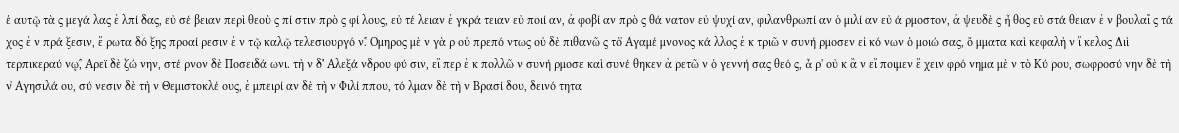ἑ αυτῷ τὰ ς μεγά λας ἐ λπί δας, εὐ σέ βειαν περὶ θεοὺ ς πί στιν πρὸ ς φί λους, εὐ τέ λειαν ἐ γκρά τειαν εὐ ποιί αν, ἀ φοβί αν πρὸ ς θά νατον εὐ ψυχί αν, φιλανθρωπί αν ὁ μιλί αν εὐ ά ρμοστον, ἀ ψευδὲ ς ἦ θος εὐ στά θειαν ἐ ν βουλαῖ ς τά χος ἐ ν πρά ξεσιν, ἔ ρωτα δό ξης προαί ρεσιν ἐ ν τῷ καλῷ τελεσιουργό ν.̔́ Ομηρος μὲ ν γὰ ρ οὐ πρεπό ντως οὐ δὲ πιθανῶ ς τὸ̓ Αγαμέ μνονος κά λλος ἐ κ τριῶ ν συνή ρμοσεν εἰ κό νων ὁ μοιώ σας, ὄ μματα καὶ κεφαλὴ ν ἴ κελος Διὶ τερπικεραύ νῳ,̓́ Αρεϊ δὲ ζώ νην, στέ ρνον δὲ Ποσειδά ωνι. τὴ ν δ'̓ Αλεξά νδρου φύ σιν, εἴ περ ἐ κ πολλῶ ν συνή ρμοσε καὶ συνέ θηκεν ἀ ρετῶ ν ὁ γεννή σας θεό ς, ἆ ρ' οὐ κ ἂ ν εἴ ποιμεν ἔ χειν φρό νημα μὲ ν τὸ Κύ ρου, σωφροσύ νην δὲ τὴ ν̓ Αγησιλά ου, σύ νεσιν δὲ τὴ ν Θεμιστοκλέ ους, ἐ μπειρί αν δὲ τὴ ν Φιλί ππου, τό λμαν δὲ τὴ ν Βρασί δου, δεινό τητα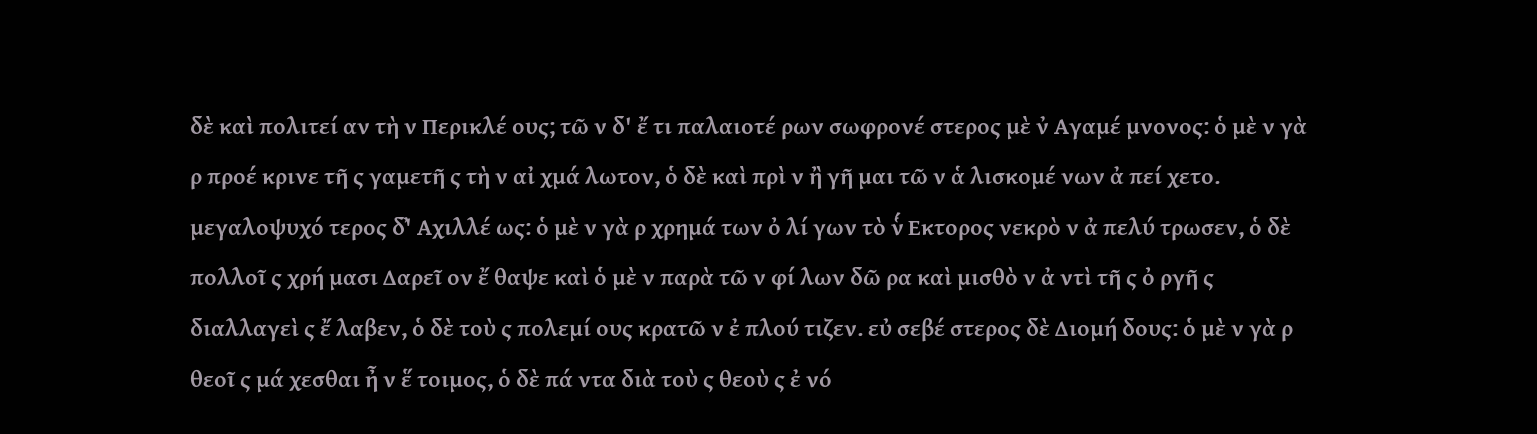δὲ καὶ πολιτεί αν τὴ ν Περικλέ ους; τῶ ν δ' ἔ τι παλαιοτέ ρων σωφρονέ στερος μὲ ν̓ Αγαμέ μνονος: ὁ μὲ ν γὰ ρ προέ κρινε τῆ ς γαμετῆ ς τὴ ν αἰ χμά λωτον, ὁ δὲ καὶ πρὶ ν ἢ γῆ μαι τῶ ν ἁ λισκομέ νων ἀ πεί χετο. μεγαλοψυχό τερος δ'̓ Αχιλλέ ως: ὁ μὲ ν γὰ ρ χρημά των ὀ λί γων τὸ ν̔́ Εκτορος νεκρὸ ν ἀ πελύ τρωσεν, ὁ δὲ πολλοῖ ς χρή μασι Δαρεῖ ον ἔ θαψε καὶ ὁ μὲ ν παρὰ τῶ ν φί λων δῶ ρα καὶ μισθὸ ν ἀ ντὶ τῆ ς ὀ ργῆ ς διαλλαγεὶ ς ἔ λαβεν, ὁ δὲ τοὺ ς πολεμί ους κρατῶ ν ἐ πλού τιζεν. εὐ σεβέ στερος δὲ Διομή δους: ὁ μὲ ν γὰ ρ θεοῖ ς μά χεσθαι ἦ ν ἕ τοιμος, ὁ δὲ πά ντα διὰ τοὺ ς θεοὺ ς ἐ νό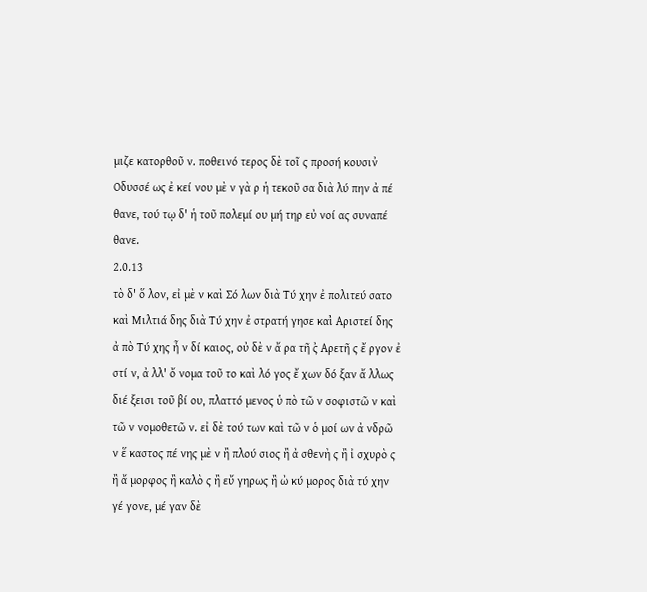μιζε κατορθοῦ ν. ποθεινό τερος δὲ τοῖ ς προσή κουσιν̓ Οδυσσέ ως ἐ κεί νου μὲ ν γὰ ρ ἡ τεκοῦ σα διὰ λύ πην ἀ πέ θανε, τού τῳ δ' ἡ τοῦ πολεμί ου μή τηρ εὐ νοί ας συναπέ θανε.
2.0.13
τὸ δ' ὅ λον, εἰ μὲ ν καὶ Σό λων διὰ Τύ χην ἐ πολιτεύ σατο καὶ Μιλτιά δης διὰ Τύ χην ἐ στρατή γησε καὶ̓ Αριστεί δης ἀ πὸ Τύ χης ἦ ν δί καιος, οὐ δὲ ν ἄ ρα τῆ ς̓ Αρετῆ ς ἔ ργον ἐ στί ν, ἀ λλ' ὄ νομα τοῦ το καὶ λό γος ἔ χων δό ξαν ἄ λλως διέ ξεισι τοῦ βί ου, πλαττό μενος ὑ πὸ τῶ ν σοφιστῶ ν καὶ τῶ ν νομοθετῶ ν. εἰ δὲ τού των καὶ τῶ ν ὁ μοί ων ἀ νδρῶ ν ἕ καστος πέ νης μὲ ν ἢ πλού σιος ἢ ἀ σθενὴ ς ἢ ἰ σχυρὸ ς ἢ ἄ μορφος ἢ καλὸ ς ἢ εὔ γηρως ἢ ὠ κύ μορος διὰ τύ χην γέ γονε, μέ γαν δὲ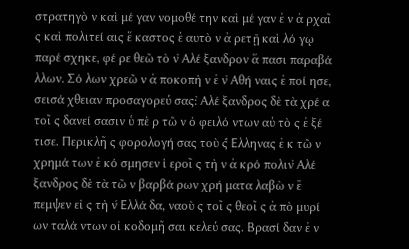στρατηγὸ ν καὶ μέ γαν νομοθέ την καὶ μέ γαν ἐ ν ἀ ρχαῖ ς καὶ πολιτεί αις ἕ καστος ἑ αυτὸ ν ἀ ρετῇ καὶ λό γῳ παρέ σχηκε, φέ ρε θεῶ τὸ ν̓ Αλέ ξανδρον ἅ πασι παραβά λλων. Σό λων χρεῶ ν ἀ ποκοπὴ ν ἐ ν̓ Αθή ναις ἐ ποί ησε, σεισά χθειαν προσαγορεύ σας:̓ Αλέ ξανδρος δὲ τὰ χρέ α τοῖ ς δανεί σασιν ὑ πὲ ρ τῶ ν ὀ φειλό ντων αὐ τὸ ς ἐ ξέ τισε. Περικλῆ ς φορολογή σας τοὺ ς̔́ Ελληνας ἐ κ τῶ ν χρημά των ἐ κό σμησεν ἱ εροῖ ς τὴ ν ἀ κρό πολιν̓ Αλέ ξανδρος δὲ τὰ τῶ ν βαρβά ρων χρή ματα λαβὼ ν ἔ πεμψεν εἰ ς τὴ ν̔ Ελλά δα, ναοὺ ς τοῖ ς θεοῖ ς ἀ πὸ μυρί ων ταλά ντων οἰ κοδομῆ σαι κελεύ σας. Βρασί δαν ἐ ν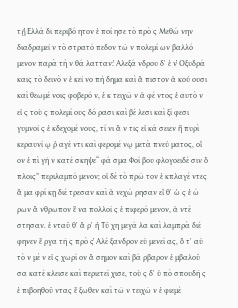τῇ̔ Ελλά δι περιβό ητον ἐ ποί ησε τὸ πρὸ ς Μεθώ νην διαδραμεῖ ν τὸ στρατό πεδον τῶ ν πολεμί ων βαλλό μενον παρὰ τὴ ν θά λατταν:̓ Αλεξά νδρου δ' ἐ ν̓ Οξυδρά καις τὸ δεινὸ ν ἐ κεῖ νο πή δημα καὶ ἄ πιστον ἀ κού ουσι καὶ θεωμέ νοις φοβερό ν, ἐ κ τειχῶ ν ἀ φέ ντος ἑ αυτὸ ν εἰ ς τοὺ ς πολεμί ους δό ρασι καὶ βέ λεσι καὶ ξί φεσι γυμνοῖ ς ἐ κδεχομέ νους, τί νι ἄ ν τις εἰ κά σειεν ἢ πυρὶ κεραυνί ῳ ῥ αγέ ντι καὶ φερομέ νῳ μετὰ πνεύ ματος, οἷ ον ἐ πὶ γῆ ν κατέ σκηψε“ φά σμα Φοί βου φλογοειδέ σιν ὅ πλοις” περιλαμπό μενον; οἱ δὲ τὸ πρῶ τον ἐ κπλαγέ ντες ἅ μα φρί κῃ διέ τρεσαν καὶ ἀ νεχώ ρησαν εἶ θ' ὡ ς ἑ ώ ρων ἄ νθρωπον ἕ να πολλοῖ ς ἐ πιφερό μενον, ἀ ντέ στησαν. ἐ νταῦ θ' ἄ ρ' ἡ Τύ χη μεγά λα καὶ λαμπρὰ διέ φηνεν ἔ ργα τῆ ς πρὸ ς̓ Αλέ ξανδρον εὐ μενεί ας, ὅ τ' αὐ τὸ ν μὲ ν εἰ ς χωρί ον ἄ σημον καὶ βά ρβαρον ἐ μβαλοῦ σα κατέ κλεισε καὶ περιετεί χισε, τοὺ ς δ' ὑ πὸ σπουδῆ ς ἐ πιβοηθοῦ ντας ἔ ξωθεν καὶ τῶ ν τειχῶ ν ἐ φιεμέ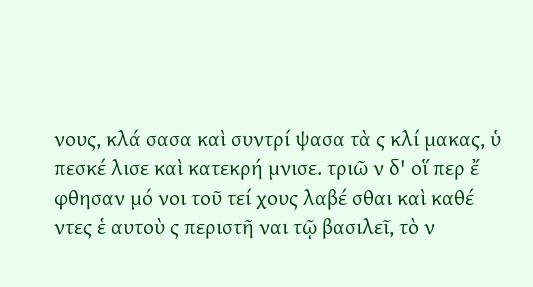νους, κλά σασα καὶ συντρί ψασα τὰ ς κλί μακας, ὑ πεσκέ λισε καὶ κατεκρή μνισε. τριῶ ν δ' οἵ περ ἔ φθησαν μό νοι τοῦ τεί χους λαβέ σθαι καὶ καθέ ντες ἑ αυτοὺ ς περιστῆ ναι τῷ βασιλεῖ, τὸ ν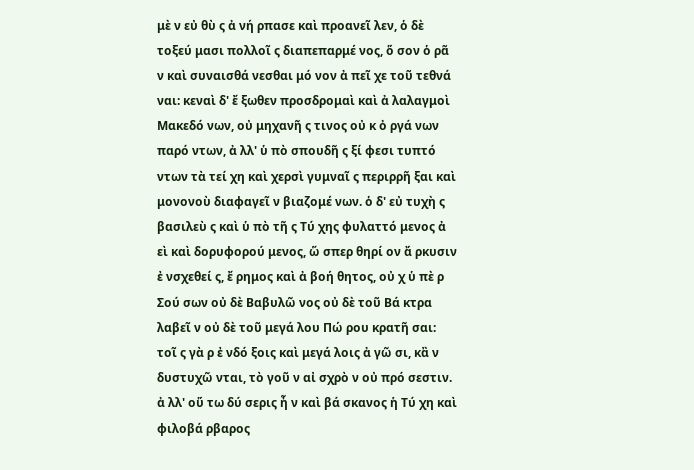μὲ ν εὐ θὺ ς ἀ νή ρπασε καὶ προανεῖ λεν, ὁ δὲ τοξεύ μασι πολλοῖ ς διαπεπαρμέ νος, ὅ σον ὁ ρᾶ ν καὶ συναισθά νεσθαι μό νον ἀ πεῖ χε τοῦ τεθνά ναι: κεναὶ δ' ἔ ξωθεν προσδρομαὶ καὶ ἀ λαλαγμοὶ Μακεδό νων, οὐ μηχανῆ ς τινος οὐ κ ὀ ργά νων παρό ντων, ἀ λλ' ὑ πὸ σπουδῆ ς ξί φεσι τυπτό ντων τὰ τεί χη καὶ χερσὶ γυμναῖ ς περιρρῆ ξαι καὶ μονονοὺ διαφαγεῖ ν βιαζομέ νων. ὁ δ' εὐ τυχὴ ς βασιλεὺ ς καὶ ὑ πὸ τῆ ς Τύ χης φυλαττό μενος ἀ εὶ καὶ δορυφορού μενος, ὥ σπερ θηρί ον ἄ ρκυσιν ἐ νσχεθεί ς, ἔ ρημος καὶ ἀ βοή θητος, οὐ χ ὑ πὲ ρ Σού σων οὐ δὲ Βαβυλῶ νος οὐ δὲ τοῦ Βά κτρα λαβεῖ ν οὐ δὲ τοῦ μεγά λου Πώ ρου κρατῆ σαι: τοῖ ς γὰ ρ ἐ νδό ξοις καὶ μεγά λοις ἀ γῶ σι, κἂ ν δυστυχῶ νται, τὸ γοῦ ν αἰ σχρὸ ν οὐ πρό σεστιν. ἀ λλ' οὕ τω δύ σερις ἦ ν καὶ βά σκανος ἡ Τύ χη καὶ φιλοβά ρβαρος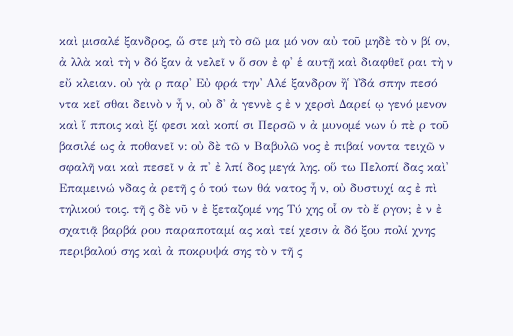καὶ μισαλέ ξανδρος, ὥ στε μὴ τὸ σῶ μα μό νον αὐ τοῦ μηδὲ τὸ ν βί ον, ἀ λλὰ καὶ τὴ ν δό ξαν ἀ νελεῖ ν ὅ σον ἐ φ' ἑ αυτῇ καὶ διαφθεῖ ραι τὴ ν εὔ κλειαν. οὐ γὰ ρ παρ' Εὐ φρά την̓ Αλέ ξανδρον ἢ̔ Υδά σπην πεσό ντα κεῖ σθαι δεινὸ ν ἦ ν, οὐ δ' ἀ γεννὲ ς ἐ ν χερσὶ Δαρεί ῳ γενό μενον καὶ ἵ πποις καὶ ξί φεσι καὶ κοπί σι Περσῶ ν ἀ μυνομέ νων ὑ πὲ ρ τοῦ βασιλέ ως ἀ ποθανεῖ ν: οὐ δὲ τῶ ν Βαβυλῶ νος ἐ πιβαί νοντα τειχῶ ν σφαλῆ ναι καὶ πεσεῖ ν ἀ π' ἐ λπί δος μεγά λης. οὕ τω Πελοπί δας καὶ̓ Επαμεινώ νδας ἀ ρετῆ ς ὁ τού των θά νατος ἦ ν, οὐ δυστυχί ας ἐ πὶ τηλικού τοις. τῆ ς δὲ νῦ ν ἐ ξεταζομέ νης Τύ χης οἷ ον τὸ ἔ ργον; ἐ ν ἐ σχατιᾷ βαρβά ρου παραποταμί ας καὶ τεί χεσιν ἀ δό ξου πολί χνης περιβαλού σης καὶ ἀ ποκρυψά σης τὸ ν τῆ ς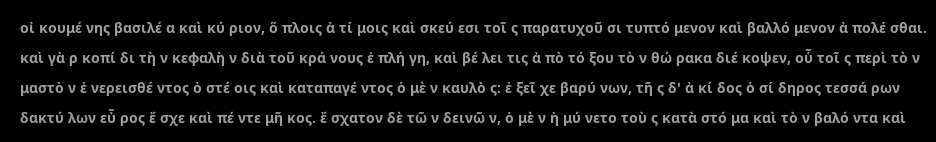οἰ κουμέ νης βασιλέ α καὶ κύ ριον, ὅ πλοις ἀ τί μοις καὶ σκεύ εσι τοῖ ς παρατυχοῦ σι τυπτό μενον καὶ βαλλό μενον ἀ πολέ σθαι. καὶ γὰ ρ κοπί δι τὴ ν κεφαλὴ ν διὰ τοῦ κρά νους ἐ πλή γη, καὶ βέ λει τις ἀ πὸ τό ξου τὸ ν θώ ρακα διέ κοψεν, οὗ τοῖ ς περὶ τὸ ν μαστὸ ν ἐ νερεισθέ ντος ὀ στέ οις καὶ καταπαγέ ντος ὁ μὲ ν καυλὸ ς: ἐ ξεῖ χε βαρύ νων, τῆ ς δ' ἀ κί δος ὁ σί δηρος τεσσά ρων δακτύ λων εὖ ρος ἔ σχε καὶ πέ ντε μῆ κος. ἔ σχατον δὲ τῶ ν δεινῶ ν, ὁ μὲ ν ἠ μύ νετο τοὺ ς κατὰ στό μα καὶ τὸ ν βαλό ντα καὶ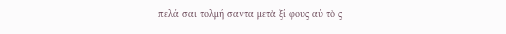πελά σαι τολμή σαντα μετὰ ξί φους αὐ τὸ ς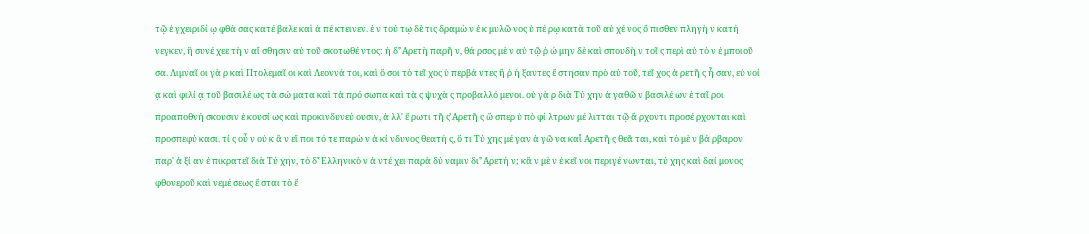τῷ ἐ γχειριδί ῳ φθά σας κατέ βαλε καὶ ἀ πέ κτεινεν. ἐ ν τού τῳ δὲ τις δραμὼ ν ἐ κ μυλῶ νος ὑ πέ ρῳ κατὰ τοῦ αὐ χέ νος ὄ πισθεν πληγὴ ν κατή νεγκεν, ἣ συνέ χεε τὴ ν αἴ σθησιν αὐ τοῦ σκοτωθέ ντος: ἡ δ'̓ Αρετὴ παρῆ ν, θά ρσος μὲ ν αὐ τῷ ῥ ώ μην δὲ καὶ σπουδὴ ν τοῖ ς περὶ αὐ τὸ ν ἐ μποιοῦ σα. Λιμναῖ οι γὰ ρ καὶ Πτολεμαῖ οι καὶ Λεοννά τοι, καὶ ὅ σοι τὸ τεῖ χος ὑ περβά ντες ἢ ῥ ή ξαντες ἔ στησαν πρὸ αὐ τοῦ, τεῖ χος ἀ ρετῆ ς ἦ σαν, εὐ νοί ᾳ καὶ φιλί ᾳ τοῦ βασιλέ ως τὰ σώ ματα καὶ τὰ πρό σωπα καὶ τὰ ς ψυχὰ ς προβαλλό μενοι. οὐ γὰ ρ διὰ Τύ χην ἀ γαθῶ ν βασιλέ ων ἑ ταῖ ροι προαποθνή σκουσιν ἑ κουσί ως καὶ προκινδυνεύ ουσιν, ἀ λλ' ἔ ρωτι τῆ ς̓ Αρετῆ ς ὥ σπερ ὑ πὸ φί λτρων μέ λιτται τῷ ἄ ρχοντι προσέ ρχονται καὶ προσπεφύ κασι. τί ς οὖ ν οὐ κ ἂ ν εἴ ποι τό τε παρὼ ν ἀ κί νδυνος θεατή ς, ὅ τι Τύ χης μέ γαν ἀ γῶ να καὶ̓ Αρετῆ ς θεᾶ ται, καὶ τὸ μὲ ν βά ρβαρον παρ' ἀ ξί αν ἐ πικρατεῖ διὰ Τύ χην, τὸ δ'̔ Ελληνικὸ ν ἀ ντέ χει παρὰ δύ ναμιν δι'̓ Αρετή ν; κἂ ν μὲ ν ἐ κεῖ νοι περιγέ νωνται, τύ χης καὶ δαί μονος φθονεροῦ καὶ νεμέ σεως ἔ σται τὸ ἔ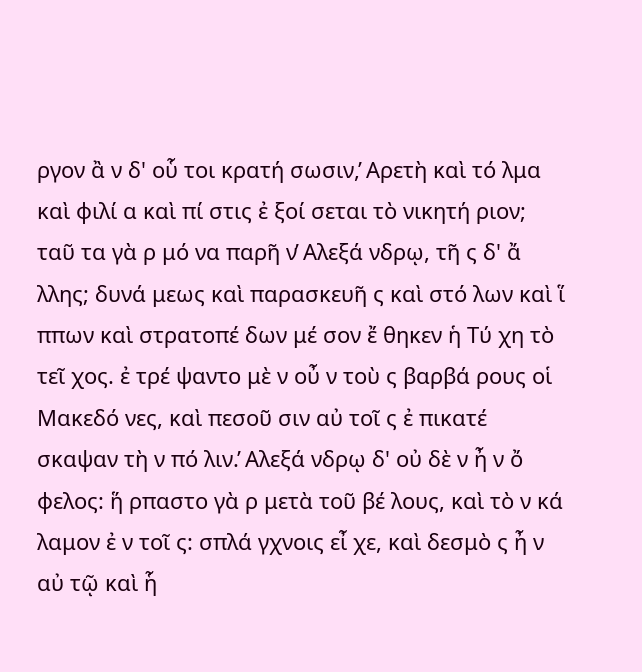ργον ἂ ν δ' οὗ τοι κρατή σωσιν,̓ Αρετὴ καὶ τό λμα καὶ φιλί α καὶ πί στις ἐ ξοί σεται τὸ νικητή ριον; ταῦ τα γὰ ρ μό να παρῆ ν̓ Αλεξά νδρῳ, τῆ ς δ' ἄ λλης; δυνά μεως καὶ παρασκευῆ ς καὶ στό λων καὶ ἵ ππων καὶ στρατοπέ δων μέ σον ἔ θηκεν ἡ Τύ χη τὸ τεῖ χος. ἐ τρέ ψαντο μὲ ν οὖ ν τοὺ ς βαρβά ρους οἱ Μακεδό νες, καὶ πεσοῦ σιν αὐ τοῖ ς ἐ πικατέ σκαψαν τὴ ν πό λιν.̓ Αλεξά νδρῳ δ' οὐ δὲ ν ἦ ν ὄ φελος: ἥ ρπαστο γὰ ρ μετὰ τοῦ βέ λους, καὶ τὸ ν κά λαμον ἐ ν τοῖ ς: σπλά γχνοις εἶ χε, καὶ δεσμὸ ς ἦ ν αὐ τῷ καὶ ἧ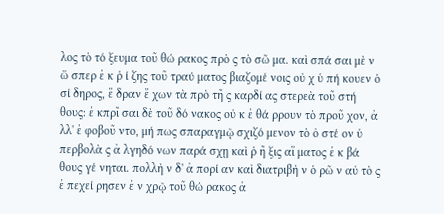λος τὸ τό ξευμα τοῦ θώ ρακος πρὸ ς τὸ σῶ μα. καὶ σπά σαι μὲ ν ὥ σπερ ἐ κ ῥ ί ζης τοῦ τραύ ματος βιαζομέ νοις οὐ χ ὑ πή κουεν ὁ σί δηρος, ἕ δραν ἔ χων τὰ πρὸ τῆ ς καρδί ας στερεὰ τοῦ στή θους: ἐ κπρῖ σαι δὲ τοῦ δό νακος οὐ κ ἐ θά ρρουν τὸ προῦ χον, ἀ λλ' ἐ φοβοῦ ντο, μή πως σπαραγμῷ σχιζό μενον τὸ ὀ στέ ον ὑ περβολὰ ς ἀ λγηδό νων παρά σχῃ καὶ ῥ ῆ ξις αἵ ματος ἐ κ βά θους γέ νηται. πολλὴ ν δ' ἀ πορί αν καὶ διατριβὴ ν ὁ ρῶ ν αὐ τὸ ς ἐ πεχεί ρησεν ἐ ν χρῷ τοῦ θώ ρακος ἀ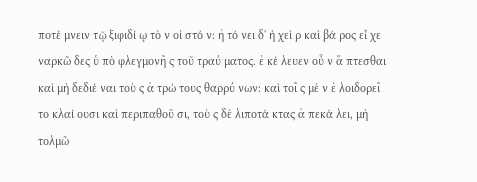ποτέ μνειν τῷ ξιφιδί ῳ τὸ ν οἰ στό ν: ἠ τό νει δ' ἡ χεὶ ρ καὶ βά ρος εἶ χε ναρκῶ δες ὑ πὸ φλεγμονῆ ς τοῦ τραύ ματος. ἐ κέ λευεν οὖ ν ἅ πτεσθαι καὶ μὴ δεδιέ ναι τοὺ ς ἀ τρώ τους θαρρύ νων: καὶ τοῖ ς μὲ ν ἐ λοιδορεῖ το κλαί ουσι καὶ περιπαθοῦ σι, τοὺ ς δὲ λιποτά κτας ἀ πεκά λει, μὴ τολμῶ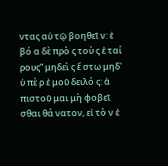ντας αὐ τῷ βοηθεῖ ν: ἐ βό α δὲ πρὸ ς τοὺ ς ἑ ταί ρους“ μηδεὶ ς ἔ στω μηδ' ὑ πὲ ρ ἐ μοῦ δειλό ς: ἀ πιστοῦ μαι μὴ φοβεῖ σθαι θά νατον, εἰ τὸ ν ἐ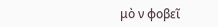μὸ ν φοβεῖ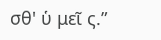σθ' ὑ μεῖ ς.”